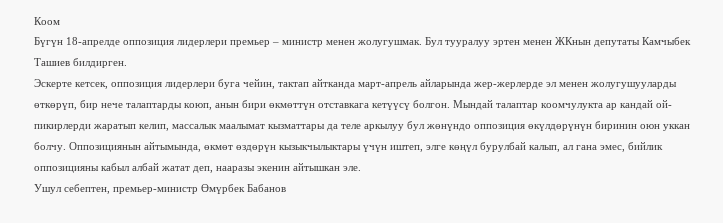Коом
Бүгүн 18-апрелде оппозиция лидерлери премьер – министр менен жолугушмак. Бул тууралуу эртен менен ЖКнын депутаты Камчыбек Ташиев билдирген.
Эскерте кетсек, оппозиция лидерлери буга чейин, тактап айтканда март-апрель айларында жер-жерлерде эл менен жолугушууларды өткөрүп, бир нече талаптарды коюп, анын бири өкмөттүн отставкага кетүүсү болгон. Мындай талаптар коомчулукта ар кандай ой-пикирлерди жаратып келип, массалык маалымат кызматтары да теле аркылуу бул жөнүндо оппозиция өкүлдөрүнүн биринин оюн уккан болчу. Оппозициянын айтымында, өкмөт өздөрүн кызыкчылыктары үчүн иштеп, элге көңүл бурулбай калып, ал гана эмес, бийлик оппозицияны кабыл албай жатат деп, нааразы экенин айтышкан эле.
Ушул себептен, премьер-министр Өмүрбек Бабанов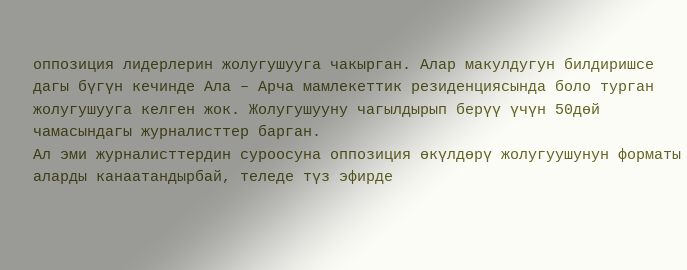оппозиция лидерлерин жолугушууга чакырган. Алар макулдугун билдиришсе дагы бүгүн кечинде Ала – Арча мамлекеттик резиденциясында боло турган жолугушууга келген жок. Жолугушууну чагылдырып берүү үчүн 50дөй чамасындагы журналисттер барган.
Ал эми журналисттердин суроосуна оппозиция өкүлдөрү жолугуушунун форматы аларды канаатандырбай, теледе түз эфирде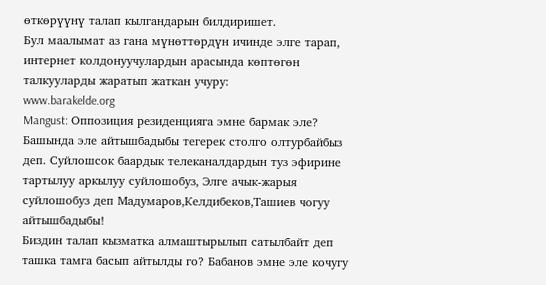өткөрүүнү талап кылгандарын билдиришет.
Бул маалымат аз гана мүнөттөрдүн ичинде элге тарап, интернет колдонуучулардын арасында көптөгөн талкууларды жаратып жаткан учуру:
www.barakelde.org
Mangust: Оппозиция резиденцияга эмне бармак эле? Башында эле айтышбадыбы тегерек столго олтурбайбыз деп. Суйлошсок баардык телеканалдардын туз эфирине тартылуу аркылуу суйлошобуз, Элге ачык-жарыя суйлошобуз деп Мадумаров,Келдибеков,Ташиев чогуу айтышбадыбы!
Биздин талап кызматка алмаштырылып сатылбайт деп ташка тамга басып айтылды го? Бабанов эмне эле кочугу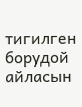тигилген борудой айласын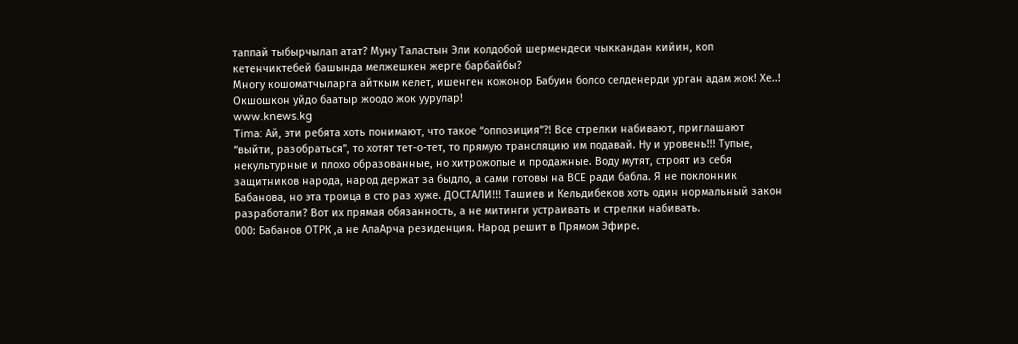таппай тыбырчылап атат? Муну Таластын Эли колдобой шермендеси чыккандан кийин, коп кетенчиктебей башында мелжешкен жерге барбайбы?
Многу кошоматчыларга айткым келет, ишенген кожонор Бабуин болсо селденерди урган адам жок! Хе..! Окшошкон уйдо баатыр жоодо жок уурулар!
www.knews.kg
Tima: Ай, эти ребята хоть понимают, что такое “оппозиция”?! Все стрелки набивают, приглашают “выйти, разобраться”, то хотят тет-о-тет, то прямую трансляцию им подавай. Ну и уровень!!! Тупые, некультурные и плохо образованные, но хитрожопые и продажные. Воду мутят, строят из себя защитников народа, народ держат за быдло, а сами готовы на ВСЕ ради бабла. Я не поклонник Бабанова, но эта троица в сто раз хуже. ДОСТАЛИ!!! Ташиев и Кельдибеков хоть один нормальный закон разработали? Вот их прямая обязанность, а не митинги устраивать и стрелки набивать.
000: Бабанов ОТРК ,а не АлаАрча резиденция. Народ решит в Прямом Эфире.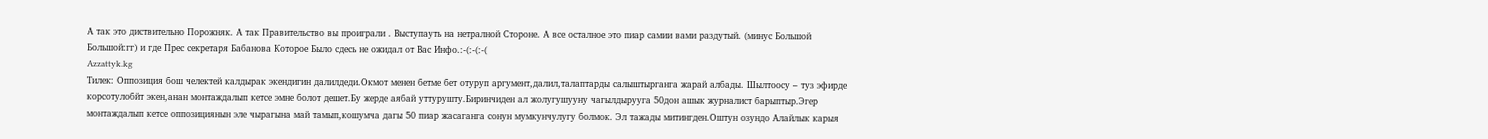А так это диствительно Порожняк. А так Правительство вы проиграли . Выступауть на нетралной Стороне. А все осталное это пиар самии вами раздутый. (минус Большой Большой:гг) и где Прес секретаря Бабанова Которое Было сдесь не ожидал от Вас Инфо.:-(:-(:-(
Azzattyk.kg
Тилек: Оппозиция бош челектей калдырак экендигин далилдеди.Окмот менен бетме бет отуруп аргумент,далил,талаптарды салыштырганга жарай албады. Шылтоосу – туз эфирде корсотулобйт экен,анан монтаждалып кетсе эмне болот дешет.Бу жерде аябай уттурушту.Биринчиден ал жолугушууну чагылдырууга 50дон ашык журналист барыптыр.Эгер монтаждалып кетсе оппозициянын эле чырагына май тамып,кошумча дагы 50 пиар жасаганга сонун мумкунчулугу болмок. Эл тажады митингден.Оштун озундо Алайлык карыя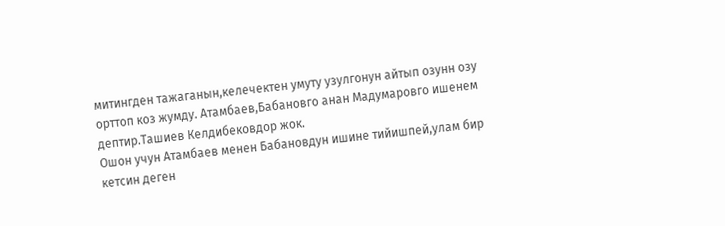митингден тажаганын,келечектен умуту узулгонун айтып озунн озу орттоп коз жумду. Атамбаев,Бабановго анан Мадумаровго ишенем дептир.Ташиев Келдибековдор жок.
Ошон учун Атамбаев менен Бабановдун ишине тийишпей,улам бир кетсин деген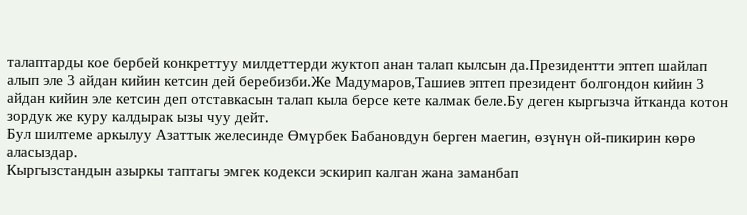талаптарды кое бербей конкреттуу милдеттерди жуктоп анан талап кылсын да.Президентти эптеп шайлап алып эле 3 айдан кийин кетсин дей беребизби.Же Мадумаров,Ташиев эптеп президент болгондон кийин 3 айдан кийин эле кетсин деп отставкасын талап кыла берсе кете калмак беле.Бу деген кыргызча йтканда котон зордук же куру калдырак ызы чуу дейт.
Бул шилтеме аркылуу Азаттык желесинде Өмүрбек Бабановдун берген маегин, өзүнүн ой-пикирин көрө аласыздар.
Кыргызстандын азыркы таптагы эмгек кодекси эскирип калган жана заманбап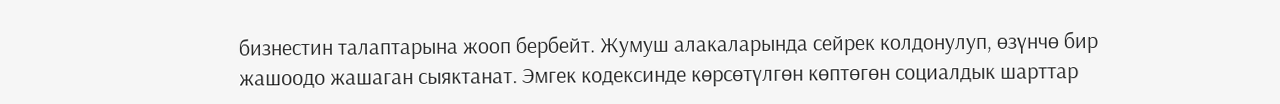бизнестин талаптарына жооп бербейт. Жумуш алакаларында сейрек колдонулуп, өзүнчө бир жашоодо жашаган сыяктанат. Эмгек кодексинде көрсөтүлгөн көптөгөн социалдык шарттар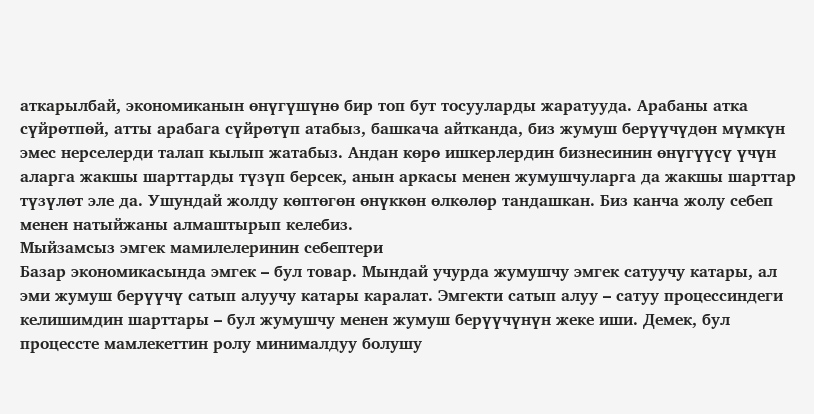аткарылбай, экономиканын өнүгүшүнө бир топ бут тосууларды жаратууда. Арабаны атка сүйрөтпөй, атты арабага сүйрөтүп атабыз, башкача айтканда, биз жумуш берүүчүдөн мүмкүн эмес нерселерди талап кылып жатабыз. Андан көрө ишкерлердин бизнесинин өнүгүүсү үчүн аларга жакшы шарттарды түзүп берсек, анын аркасы менен жумушчуларга да жакшы шарттар түзүлөт эле да. Ушундай жолду көптөгөн өнүккөн өлкөлөр тандашкан. Биз канча жолу себеп менен натыйжаны алмаштырып келебиз.
Мыйзамсыз эмгек мамилелеринин себептери
Базар экономикасында эмгек – бул товар. Мындай учурда жумушчу эмгек сатуучу катары, ал эми жумуш берүүчү сатып алуучу катары каралат. Эмгекти сатып алуу – сатуу процессиндеги келишимдин шарттары – бул жумушчу менен жумуш берүүчүнүн жеке иши. Демек, бул процессте мамлекеттин ролу минималдуу болушу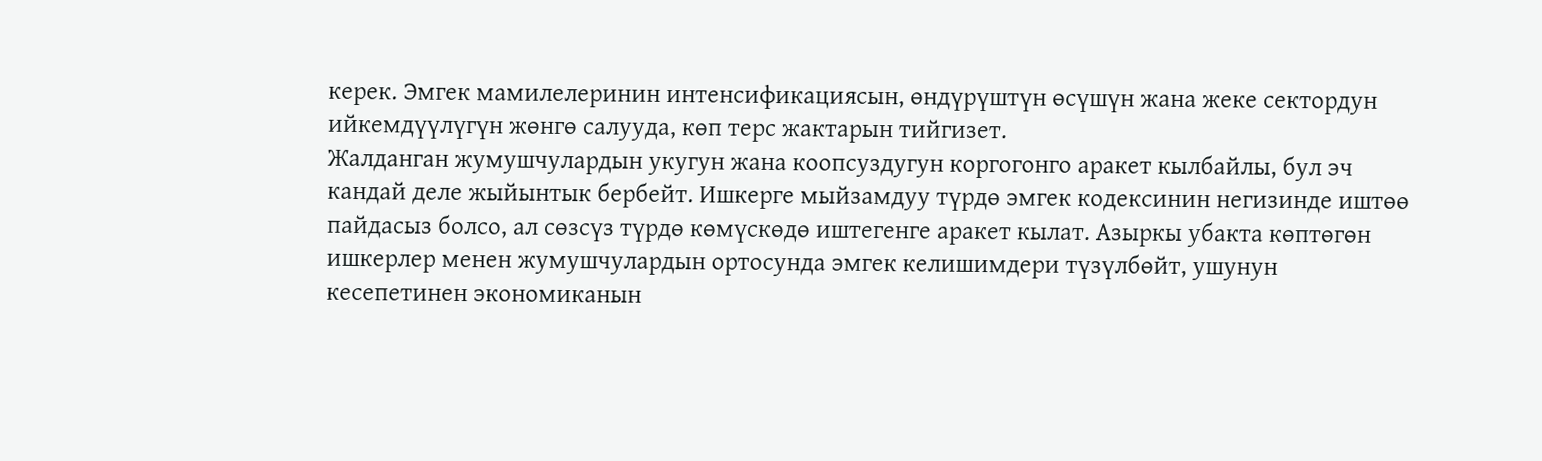керек. Эмгек мамилелеринин интенсификациясын, өндүрүштүн өсүшүн жана жеке сектордун ийкемдүүлүгүн жөнгө салууда, көп терс жактарын тийгизет.
Жалданган жумушчулардын укугун жана коопсуздугун коргогонго аракет кылбайлы, бул эч кандай деле жыйынтык бербейт. Ишкерге мыйзамдуу түрдө эмгек кодексинин негизинде иштөө пайдасыз болсо, ал сөзсүз түрдө көмүскөдө иштегенге аракет кылат. Азыркы убакта көптөгөн ишкерлер менен жумушчулардын ортосунда эмгек келишимдери түзүлбөйт, ушунун кесепетинен экономиканын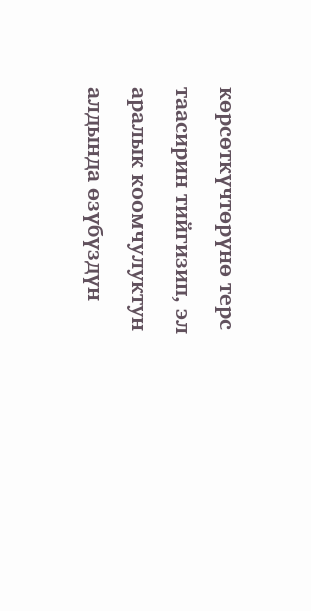көрсөткүчтөрүнө терс таасирин тийгизип, эл аралык коомчулуктун алдында өзүбүздүн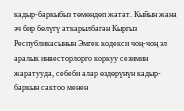кадыр-баркыбыз төмөндөп жатат. Кыйын жана эч бир бөлүгү аткарылбаган Кыргыз Республикасынын Эмгек кодекси чоң-чоң эл аралык инвесторлорго коркуу сезимин жаратууда, себеби алар өздөрүнүн кадыр-баркын сактоо менен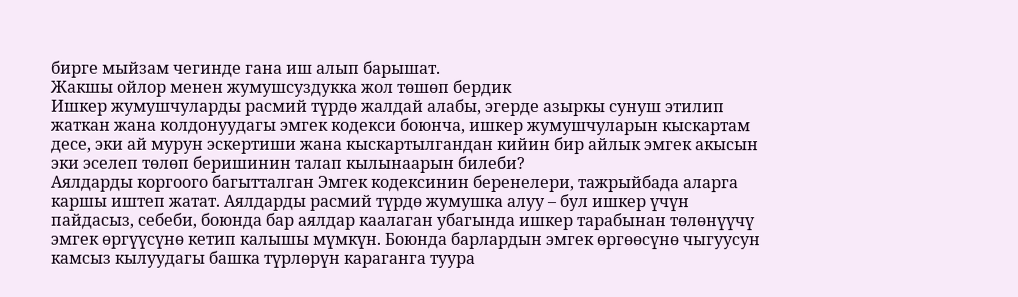бирге мыйзам чегинде гана иш алып барышат.
Жакшы ойлор менен жумушсуздукка жол төшөп бердик
Ишкер жумушчуларды расмий түрдө жалдай алабы, эгерде азыркы сунуш этилип жаткан жана колдонуудагы эмгек кодекси боюнча, ишкер жумушчуларын кыскартам десе, эки ай мурун эскертиши жана кыскартылгандан кийин бир айлык эмгек акысын эки эселеп төлөп беришинин талап кылынаарын билеби?
Аялдарды коргоого багытталган Эмгек кодексинин беренелери, тажрыйбада аларга каршы иштеп жатат. Аялдарды расмий түрдө жумушка алуу – бул ишкер үчүн пайдасыз, себеби, боюнда бар аялдар каалаган убагында ишкер тарабынан төлөнүүчү эмгек өргүүсүнө кетип калышы мүмкүн. Боюнда барлардын эмгек өргөөсүнө чыгуусун камсыз кылуудагы башка түрлөрүн караганга туура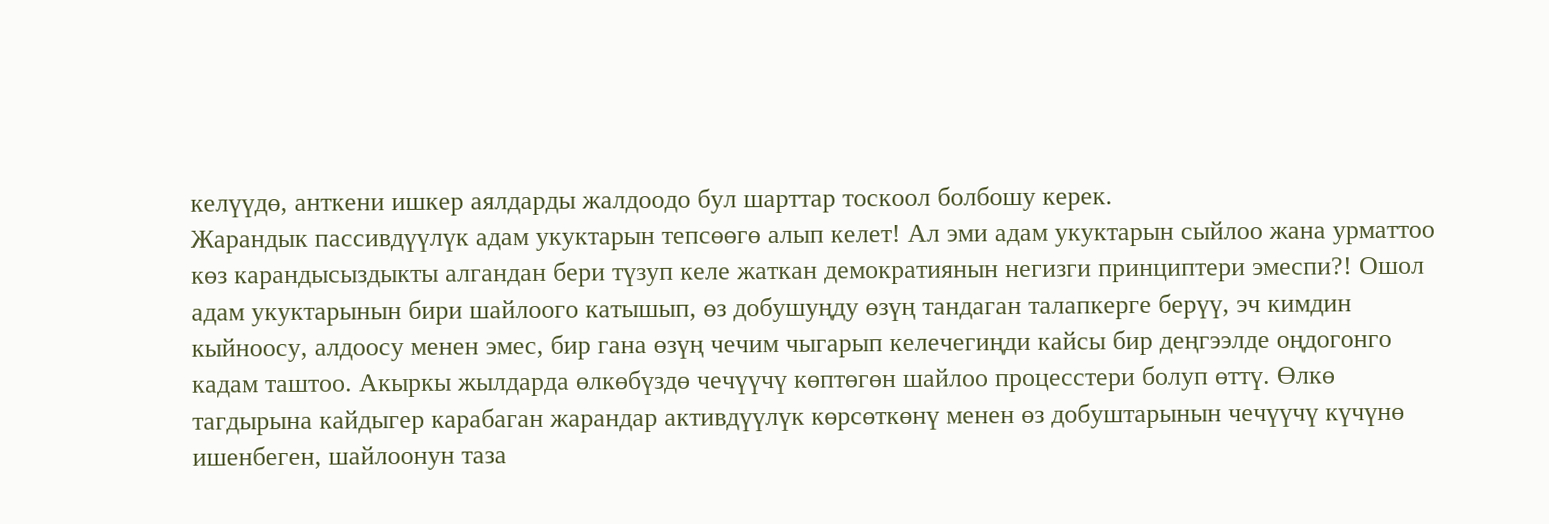келүүдө, анткени ишкер аялдарды жалдоодо бул шарттар тоскоол болбошу керек.
Жарандык пассивдүүлүк адам укуктарын тепсөөгө алып келет! Ал эми адам укуктарын сыйлоо жана урматтоо көз карандысыздыкты алгандан бери түзуп келе жаткан демократиянын негизги принциптери эмеспи?! Ошол адам укуктарынын бири шайлоого катышып, өз добушуңду өзүң тандаган талапкерге берүү, эч кимдин кыйноосу, алдоосу менен эмес, бир гана өзүң чечим чыгарып келечегиңди кайсы бир деңгээлде оңдогонго кадам таштоо. Акыркы жылдарда өлкөбүздө чечүүчү көптөгөн шайлоо процесстери болуп өттү. Өлкө тагдырына кайдыгер карабаган жарандар активдүүлүк көрсөткөнү менен өз добуштарынын чечүүчү күчүнө ишенбеген, шайлоонун таза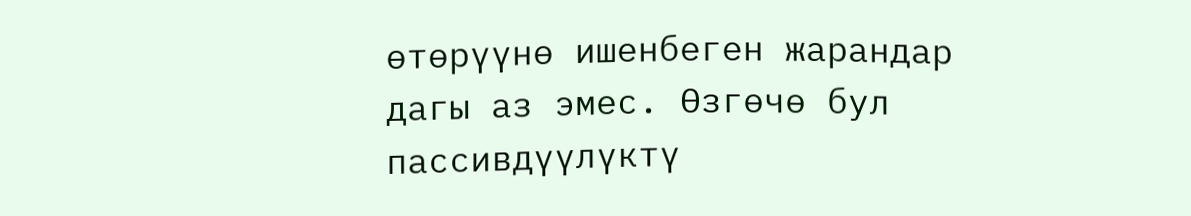өтөрүүнө ишенбеген жарандар дагы аз эмес. Өзгөчө бул пассивдүүлүктү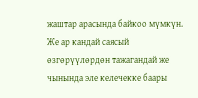жаштар арасында байкоо мүмкүн. Же ар кандай саясый өзгөрүүлөрдөн тажагандай же чынында эле келечекке баары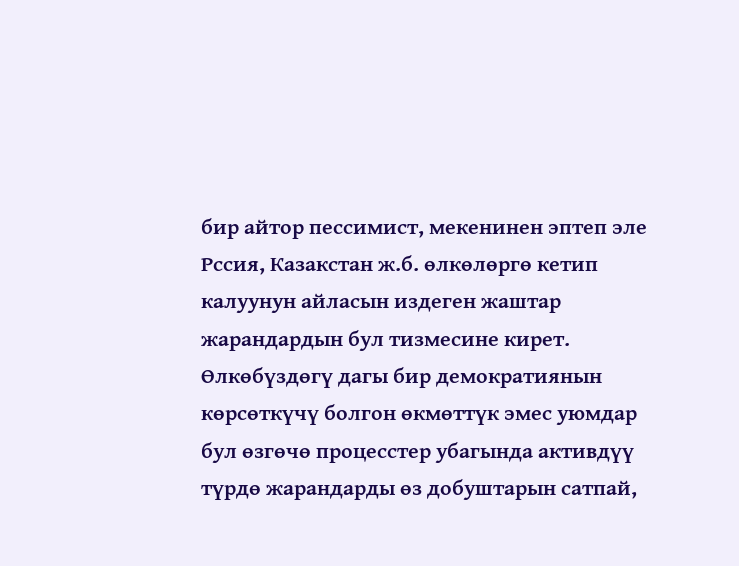бир айтор пессимист, мекенинен эптеп эле Рссия, Казакстан ж.б. өлкөлөргө кетип калуунун айласын издеген жаштар жарандардын бул тизмесине кирет.
Өлкөбүздөгү дагы бир демократиянын көрсөткүчү болгон өкмөттүк эмес уюмдар бул өзгөчө процесстер убагында активдүү түрдө жарандарды өз добуштарын сатпай,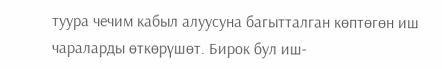туура чечим кабыл алуусуна багытталган көптөгөн иш чараларды өткөрүшөт. Бирок бул иш-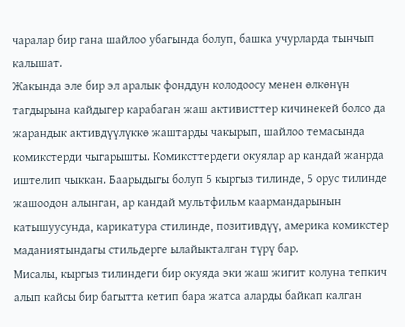чаралар бир гана шайлоо убагында болуп, башка учурларда тынчып калышат.
Жакында эле бир эл аралык фонддун колодоосу менен өлкөнүн тагдырына кайдыгер карабаган жаш активисттер кичинекей болсо да жарандык активдүүлүккө жаштарды чакырып, шайлоо темасында комикстерди чыгарышты. Комиксттердеги окуялар ар кандай жанрда иштелип чыккан. Баарыдыгы болуп 5 кыргыз тилинде, 5 орус тилинде жашоодон алынган, ар кандай мультфильм каармандарынын катышуусунда, карикатура стилинде, позитивдүү, америка комикстер маданиятындагы стильдерге ылайыкталган түрү бар.
Мисалы, кыргыз тилиндеги бир окуяда эки жаш жигит колуна тепкич алып кайсы бир багытта кетип бара жатса аларды байкап калган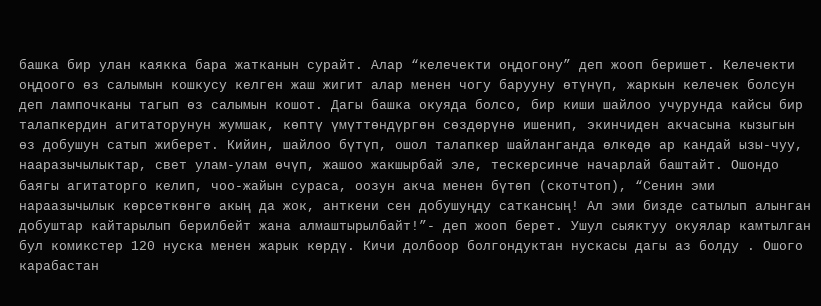башка бир улан каякка бара жатканын сурайт. Алар “келечекти оңдогону” деп жооп беришет. Келечекти оңдоого өз салымын кошкусу келген жаш жигит алар менен чогу барууну өтүнүп, жаркын келечек болсун деп лампочканы тагып өз салымын кошот. Дагы башка окуяда болсо, бир киши шайлоо учурунда кайсы бир талапкердин агитаторунун жумшак, көптү үмүттөндүргөн сөздөрүнө ишенип, экинчиден акчасына кызыгын өз добушун сатып жиберет. Кийин, шайлоо бүтүп, ошол талапкер шайланганда өлкөдө ар кандай ызы-чуу, нааразычылыктар, свет улам-улам өчүп, жашоо жакшырбай эле, тескерсинче начарлай баштайт. Ошондо баягы агитаторго келип, чоо-жайын сураса, оозун акча менен бүтөп (скотчтоп), “Сенин эми нараазычылык көрсөткөнгө акың да жок, анткени сен добушуңду саткансың! Ал эми бизде сатылып алынган добуштар кайтарылып берилбейт жана алмаштырылбайт!”- деп жооп берет. Ушул сыяктуу окуялар камтылган бул комикстер 120 нуска менен жарык көрдү. Кичи долбоор болгондуктан нускасы дагы аз болду . Ошого карабастан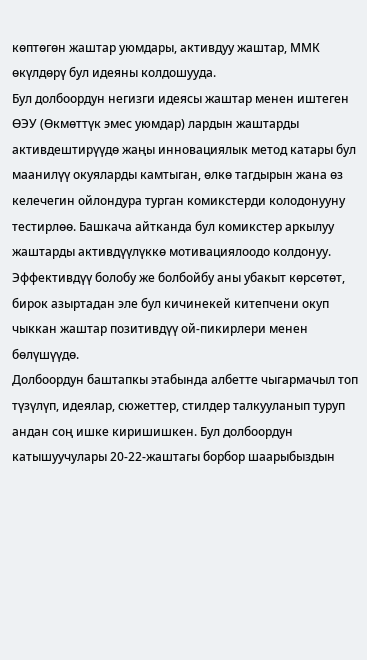көптөгөн жаштар уюмдары, активдуу жаштар, ММК өкүлдөрү бул идеяны колдошууда.
Бул долбоордун негизги идеясы жаштар менен иштеген ӨЭУ (Өкмөттүк эмес уюмдар) лардын жаштарды активдештирүүдө жаңы инновациялык метод катары бул маанилүү окуяларды камтыган, өлкө тагдырын жана өз келечегин ойлондура турган комикстерди колодонууну тестирлөө. Башкача айтканда бул комикстер аркылуу жаштарды активдүүлүккө мотивациялоодо колдонуу. Эффективдүү болобу же болбойбу аны убакыт көрсөтөт, бирок азыртадан эле бул кичинекей китепчени окуп чыккан жаштар позитивдүү ой-пикирлери менен бөлүшүүдө.
Долбоордун баштапкы этабында албетте чыгармачыл топ түзүлүп, идеялар, сюжеттер, стилдер талкууланып туруп андан соң ишке киришишкен. Бул долбоордун катышуучулары 20-22-жаштагы борбор шаарыбыздын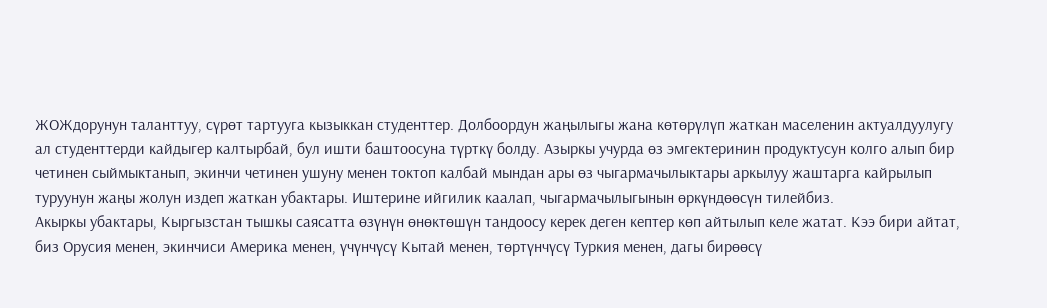ЖОЖдорунун таланттуу, сүрөт тартууга кызыккан студенттер. Долбоордун жаңылыгы жана көтөрүлүп жаткан маселенин актуалдуулугу ал студенттерди кайдыгер калтырбай, бул ишти баштоосуна түрткү болду. Азыркы учурда өз эмгектеринин продуктусун колго алып бир четинен сыймыктанып, экинчи четинен ушуну менен токтоп калбай мындан ары өз чыгармачылыктары аркылуу жаштарга кайрылып туруунун жаңы жолун издеп жаткан убактары. Иштерине ийгилик каалап, чыгармачылыгынын өркүндөөсүн тилейбиз.
Акыркы убактары, Кыргызстан тышкы саясатта өзүнүн өнөктөшүн тандоосу керек деген кептер көп айтылып келе жатат. Кээ бири айтат, биз Орусия менен, экинчиси Америка менен, үчүнчүсү Кытай менен, төртүнчүсү Туркия менен, дагы бирөөсү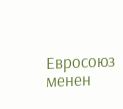Евросоюз менен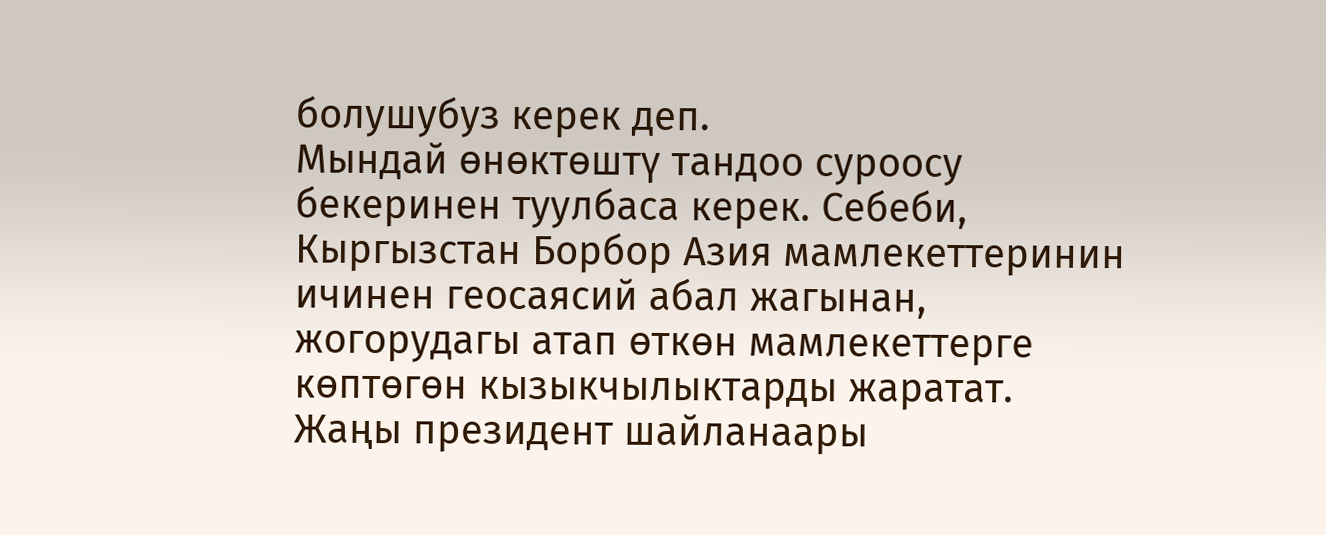болушубуз керек деп.
Мындай өнөктөштү тандоо суроосу бекеринен туулбаса керек. Себеби, Кыргызстан Борбор Азия мамлекеттеринин ичинен геосаясий абал жагынан, жогорудагы атап өткөн мамлекеттерге көптөгөн кызыкчылыктарды жаратат.
Жаңы президент шайланаары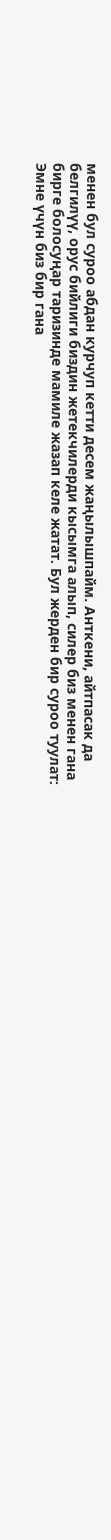менен бул суроо абдан курчуп кетти десем жаңылышпайм. Анткени, айтпасак да белгилүү, орус бийлиги биздин жетекчилерди кысымга алып, силер биз менен гана бирге болосуңар таризинде мамиле жазап келе жатат. Бул жерден бир суроо туулат: Эмне үчүн биз бир гана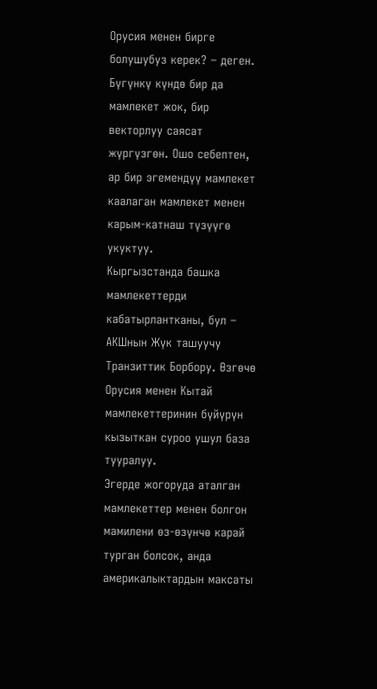Орусия менен бирге болушубуз керек? – деген. Бүгүнкү күндө бир да мамлекет жок, бир векторлуу саясат жүргүзгөн. Ошо себептен, ар бир эгемендүү мамлекет каалаган мамлекет менен карым-катнаш түзүүгө укуктуу.
Кыргызстанда башка мамлекеттерди кабатырлантканы, бул – АКШнын Жүк ташуучу Транзиттик Борбору. Өзгөчө Орусия менен Кытай мамлекеттеринин бүйүрүн кызыткан суроо ушул база тууралуу.
Эгерде жогоруда аталган мамлекеттер менен болгон мамилени өз-өзүнчө карай турган болсок, анда америкалыктардын максаты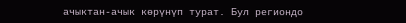ачыктан-ачык көрүнүп турат. Бул региондо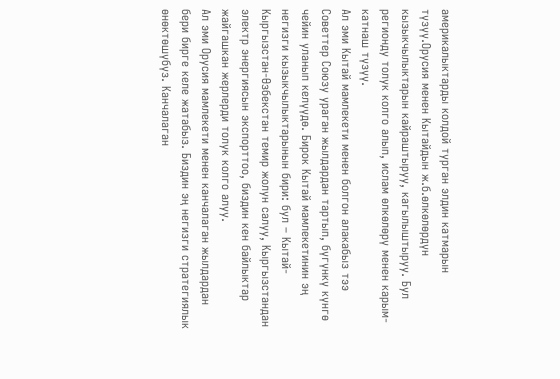америкалыктарды колдой турган элдин катмарын түзүү.Орусия менен Кытайдын ж.б.өлкөлөрдүн кызыкчылыктарын кайраштыруу, кагылыштыруу. Бул регионду толук колго алып, ислам өлкөлөрү менен карым-катнаш түзүү.
Ал эми Кытай мамлекети менен болгон алакабыз тээ Советтер Союзу ураган жылдардан тартып, бүгүнкү күнгө чейин уланып келүүдө. Бирок Кытай мамлекетинин эң негизги кызыкчылыктарынын бири: бул – Кытай-Кыргызстан-Өзбекстан темир жолун салуу, Кыргызстандан электр энергиясын экспорттоо, биздин кен байлыктар жайгашкан жерлерди толук колго алуу.
Ал эми Орусия мамлекети менен канчалаган жылдардан бери бирге келе жатабыз. Биздин эң негизги стратегиялык өнөктөшүбүз. Канчалаган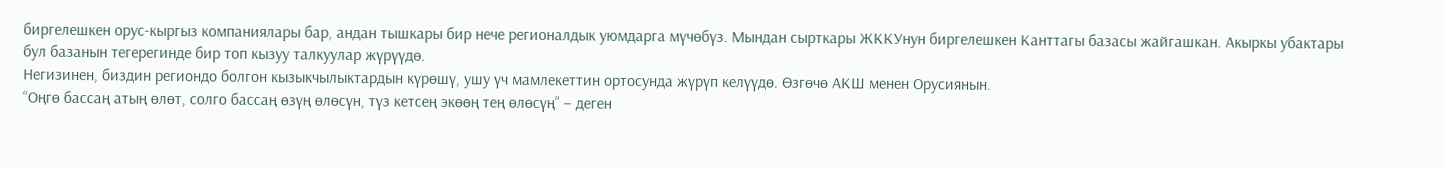биргелешкен орус-кыргыз компаниялары бар, андан тышкары бир нече регионалдык уюмдарга мүчөбүз. Мындан сырткары ЖККУнун биргелешкен Канттагы базасы жайгашкан. Акыркы убактары бул базанын тегерегинде бир топ кызуу талкуулар жүрүүдө.
Негизинен, биздин региондо болгон кызыкчылыктардын күрөшү, ушу үч мамлекеттин ортосунда жүрүп келүүдө. Өзгөчө АКШ менен Орусиянын.
“Оңгө бассаң атың өлөт, солго бассаң өзүң өлөсүн, түз кетсең экөөң тең өлөсүң” – деген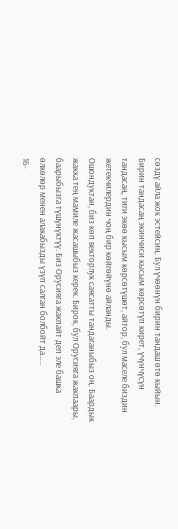сөздү айла жок эстейсиң. Бул үчөөнүн бирин тандаш өтө кыйын. Бирин тандасаң экинчиси кысым көрсөтүп кирет, үчүнчүсүн тандасаң, тиги экөө кысым көрсөтүшөт, айтор, бул маселе биздин жетекчилердин чоң бир көйгөйүнө айланды.
Ошондуктан, биз көп векторлук саясатты тандаганыбыз оң. Баардык жакка тең мамиле жасашыбыз керек. Бирок, бул Орусияга жакпаары, баарыбызга түшүнүктүү. Биз Орусияга жакпайт деп эле башка өлкөлөр менен алакабызды үзүп салган болбойт да…..
16-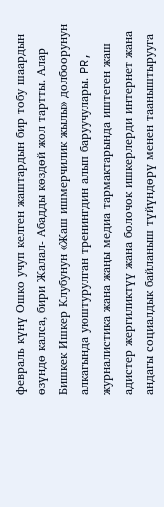февраль күнү Ошко учуп келген жаштардын бир тобу шаардын өзүндө калса, бири Жалал- Абадды көздөй жол тартты. Алар Бишкек Ишкер Клубунун «Жаш ишмерчилик жылы» долбоорунун алкагында уюштурулган тренингдин алып баруучулары. PR, журналистика жана жаңы медиа тармактарында иштеген жаш адистер жергиликтүү жана болочок ишкерлерди интернет жана андагы социалдык байланыш түйүндөрү менен тааныштырууга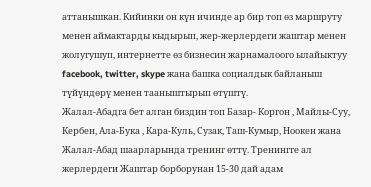аттанышкан. Кийинки он күн ичинде ар бир топ өз маршруту менен аймактарды кыдырып, жер-жерлердеги жаштар менен жолугушуп, интернетте өз бизнесин жарнамалоого ылайыктуу facebook, twitter, skype жана башка социалдык байланыш түйүндөрү менен тааныштырып өтүштү.
Жалал-Абадга бет алган биздин топ Базар- Коргон , Майлы-Суу, Кербен, Ала-Бука , Кара-Куль, Сузак, Таш-Кумыр, Ноокен жана Жалал-Абад шаарларында тренинг өттү. Тренингге ал жерлердеги Жаштар борборунан 15-30 дай адам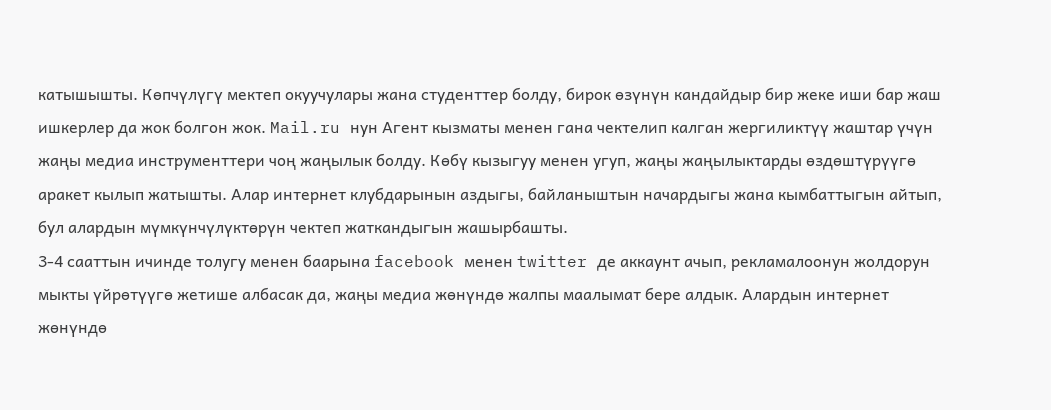катышышты. Көпчүлүгү мектеп окуучулары жана студенттер болду, бирок өзүнүн кандайдыр бир жеке иши бар жаш ишкерлер да жок болгон жок. Mail.ru нун Агент кызматы менен гана чектелип калган жергиликтүү жаштар үчүн жаңы медиа инструменттери чоң жаңылык болду. Көбү кызыгуу менен угуп, жаңы жаңылыктарды өздөштүрүүгө аракет кылып жатышты. Алар интернет клубдарынын аздыгы, байланыштын начардыгы жана кымбаттыгын айтып, бул алардын мүмкүнчүлүктөрүн чектеп жаткандыгын жашырбашты.
3-4 сааттын ичинде толугу менен баарына facebook менен twitter де аккаунт ачып, рекламалоонун жолдорун мыкты үйрөтүүгө жетише албасак да, жаңы медиа жөнүндө жалпы маалымат бере алдык. Алардын интернет жөнүндө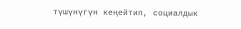түшүнүгүн кеңейтип, социалдык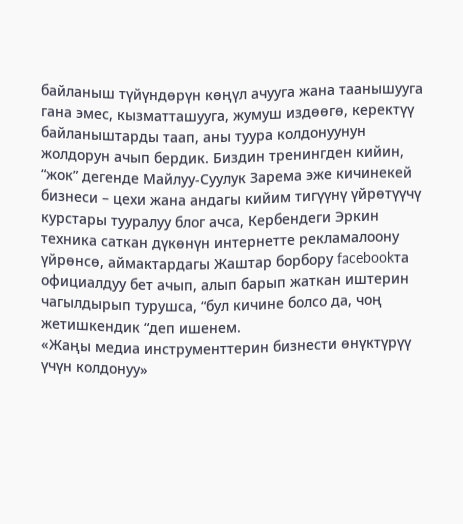байланыш түйүндөрүн көңүл ачууга жана таанышууга гана эмес, кызматташууга, жумуш издөөгө, керектүү байланыштарды таап, аны туура колдонуунун жолдорун ачып бердик. Биздин тренингден кийин, “жок” дегенде Майлуу-Суулук Зарема эже кичинекей бизнеси – цехи жана андагы кийим тигүүнү үйрөтүүчү курстары тууралуу блог ачса, Кербендеги Эркин техника саткан дүкөнүн интернетте рекламалоону үйрөнсө, аймактардагы Жаштар борбору facebookта официалдуу бет ачып, алып барып жаткан иштерин чагылдырып турушса, “бул кичине болсо да, чоң жетишкендик “деп ишенем.
«Жаңы медиа инструменттерин бизнести өнүктүрүү үчүн колдонуу»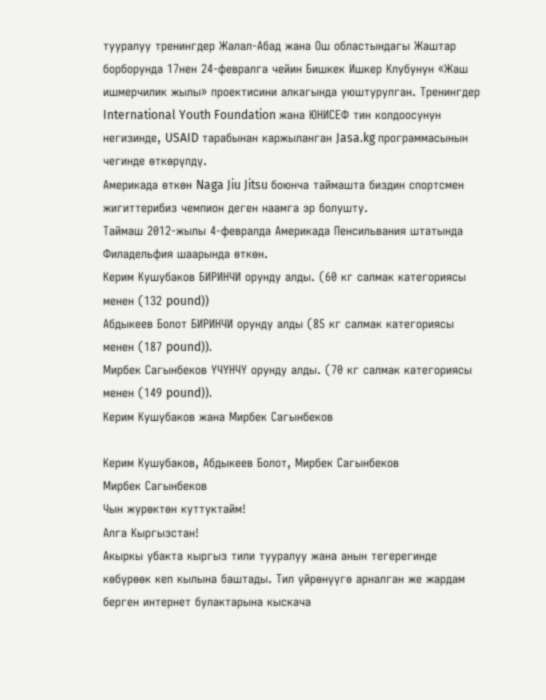тууралуу тренингдер Жалал-Абад жана Ош областындагы Жаштар борборунда 17нен 24-февралга чейин Бишкек Ишкер Клубунун «Жаш ишмерчилик жылы» проектисини алкагында уюштурулган. Тренингдер International Youth Foundation жана ЮНИСЕФ тин колдоосунун негизинде, USAID тарабынан каржыланган Jasa.kg программасынын чегинде өткөрүлдү.
Америкада өткөн Naga Jiu Jitsu боюнча таймашта биздин спортсмен жигиттерибиз чемпион деген наамга эр болушту.
Таймаш 2012-жылы 4-февралда Америкада Пенсильвания штатында Филадельфия шаарында өткөн.
Керим Кушубаков БИРИНЧИ орунду алды. (60 кг салмак категориясы менен (132 pound))
Абдыкеев Болот БИРИНЧИ орунду алды (85 кг салмак категориясы менен (187 pound)).
Мирбек Сагынбеков ҮЧҮНЧҮ орунду алды. (70 кг салмак категориясы менен (149 pound)).
Керим Кушубаков жана Мирбек Сагынбеков

Керим Кушубаков, Абдыкеев Болот, Мирбек Сагынбеков
Мирбек Сагынбеков
Чын журөктөн куттуктайм!
Алга Кыргызстан!
Акыркы убакта кыргыз тили тууралуу жана анын тегерегинде көбүрөөк кеп кылына баштады. Тил үйрөнүүгө арналган же жардам берген интернет булактарына кыскача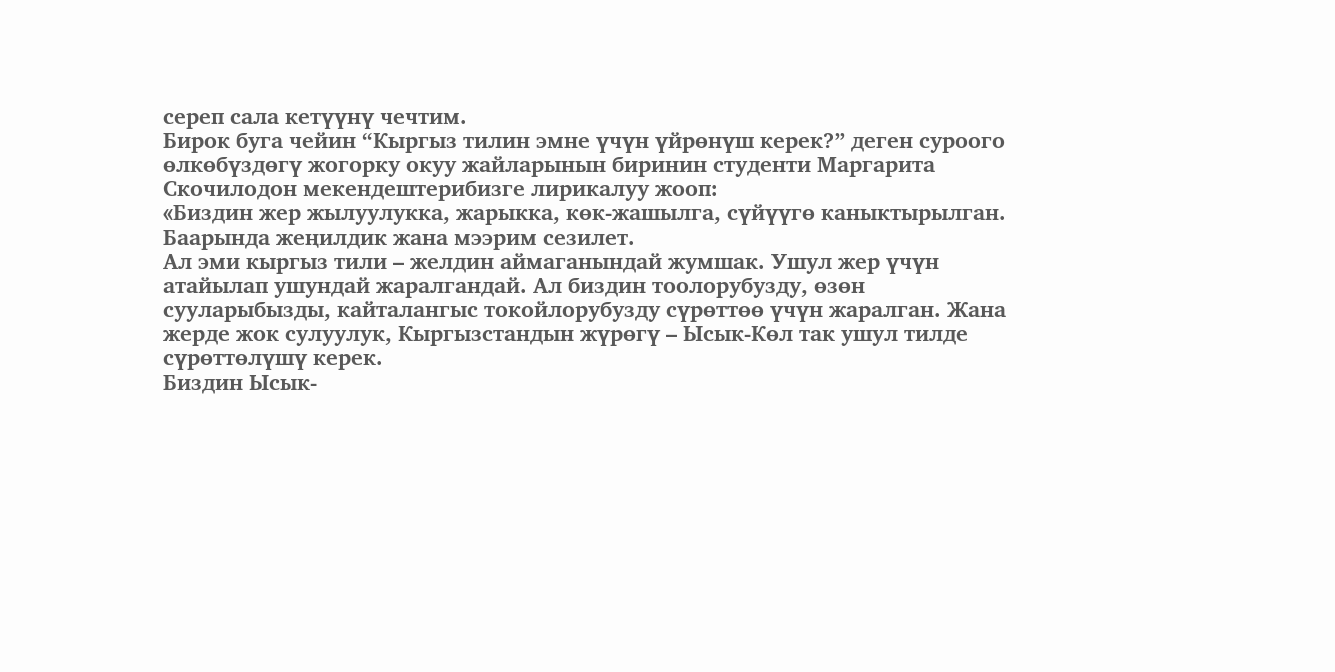сереп сала кетүүнү чечтим.
Бирок буга чейин “Кыргыз тилин эмне үчүн үйрөнүш керек?” деген суроого өлкөбүздөгү жогорку окуу жайларынын биринин студенти Маргарита Скочилодон мекендештерибизге лирикалуу жооп:
«Биздин жер жылуулукка, жарыкка, көк-жашылга, сүйүүгө каныктырылган. Баарында жеңилдик жана мээрим сезилет.
Ал эми кыргыз тили – желдин аймаганындай жумшак. Ушул жер үчүн атайылап ушундай жаралгандай. Ал биздин тоолорубузду, өзөн сууларыбызды, кайталангыс токойлорубузду сүрөттөө үчүн жаралган. Жана жерде жок сулуулук, Кыргызстандын жүрөгү – Ысык-Көл так ушул тилде сүрөттөлүшү керек.
Биздин Ысык-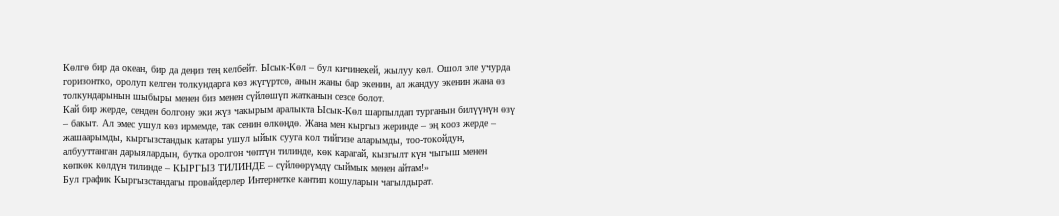Көлгө бир да океан, бир да деңиз тең келбейт. Ысык-Көл – бул кичинекей, жылуу көл. Ошол эле учурда горизонтко, оролуп келген толкундарга көз жүгүртсө, анын жаны бар экенин, ал жандуу экенин жана өз толкундарынын шыбыры менен биз менен сүйлөшүп жатканын сезсе болот.
Кай бир жерде, сенден болгону эки жүз чакырым аралыкта Ысык-Көл шарпылдап турганын билүүнүн өзү – бакыт. Ал эмес ушул көз ирмемде, так сенин өлкөңдө. Жана мен кыргыз жеринде – эң кооз жерде – жашаарымды, кыргызстандык катары ушул ыйык сууга кол тийгизе аларымды, тоо-токойдун, албууттанган дарыялардын, бутка оролгон чөптүн тилинде, көк карагай, кызгылт күн чыгыш менен көпкөк көлдүн тилинде – КЫРГЫЗ ТИЛИНДЕ – сүйлөөрүмдү сыймык менен айтам!»
Бул график Кыргызстандагы провайдерлер Интернетке кантип кошуларын чагылдырат.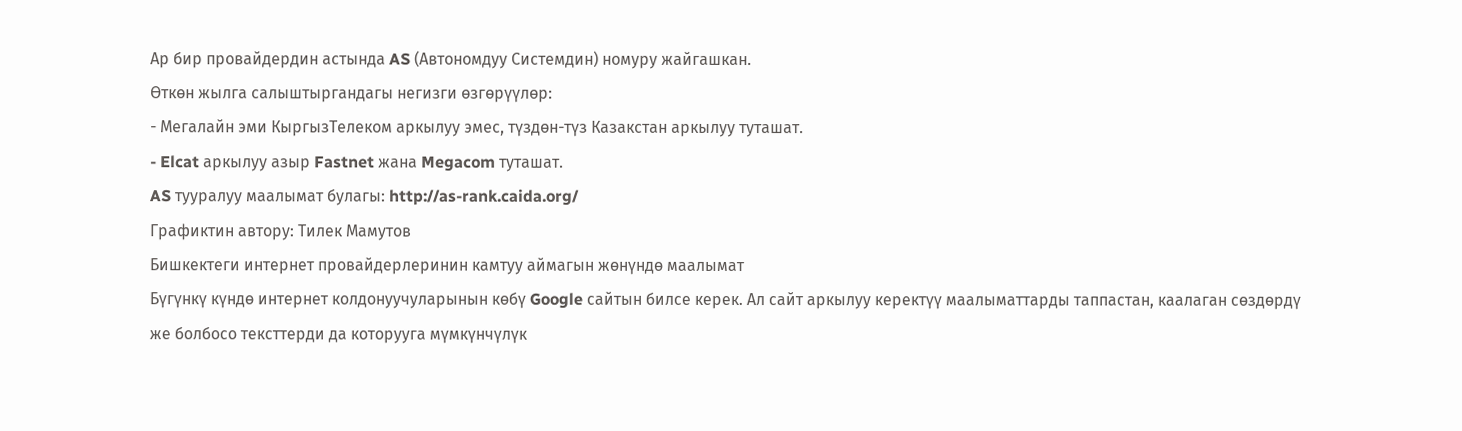Ар бир провайдердин астында AS (Автономдуу Системдин) номуру жайгашкан.
Өткөн жылга салыштыргандагы негизги өзгөрүүлөр:
- Мегалайн эми КыргызТелеком аркылуу эмес, түздөн-түз Казакстан аркылуу туташат.
- Elcat аркылуу азыр Fastnet жана Megacom туташат.
AS тууралуу маалымат булагы: http://as-rank.caida.org/
Графиктин автору: Тилек Мамутов
Бишкектеги интернет провайдерлеринин камтуу аймагын жөнүндө маалымат
Бүгүнкү күндө интернет колдонуучуларынын көбү Google сайтын билсе керек. Ал сайт аркылуу керектүү маалыматтарды таппастан, каалаган сөздөрдү же болбосо тексттерди да которууга мүмкүнчүлүк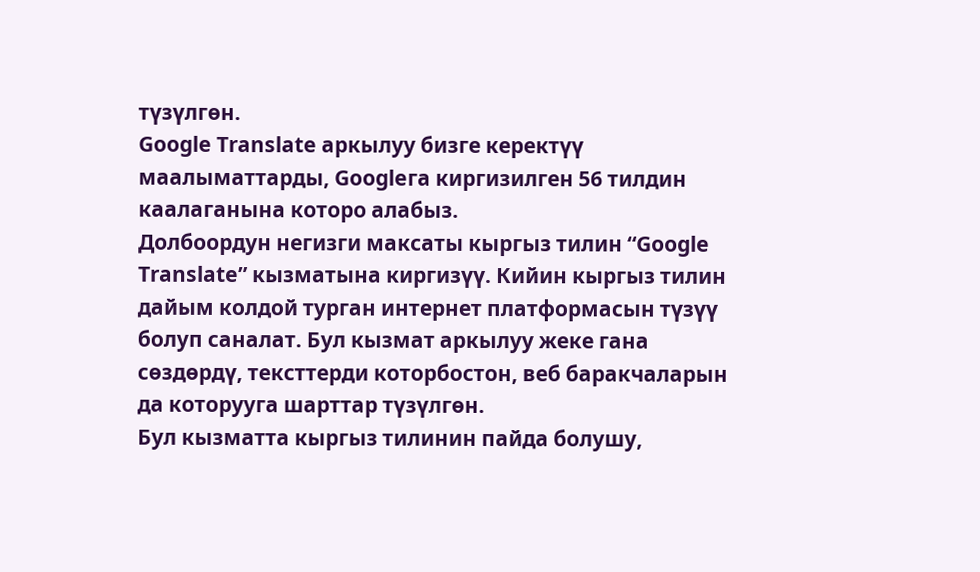түзүлгөн.
Google Translate аркылуу бизге керектүү маалыматтарды, Googleга киргизилген 56 тилдин каалаганына которо алабыз.
Долбоордун негизги максаты кыргыз тилин “Google Translate” кызматына киргизүү. Кийин кыргыз тилин дайым колдой турган интернет платформасын түзүү болуп саналат. Бул кызмат аркылуу жеке гана сөздөрдү, тексттерди которбостон, веб баракчаларын да которууга шарттар түзүлгөн.
Бул кызматта кыргыз тилинин пайда болушу,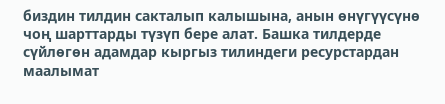биздин тилдин сакталып калышына, анын өнүгүүсүнө чоң шарттарды түзүп бере алат. Башка тилдерде сүйлөгөн адамдар кыргыз тилиндеги ресурстардан маалымат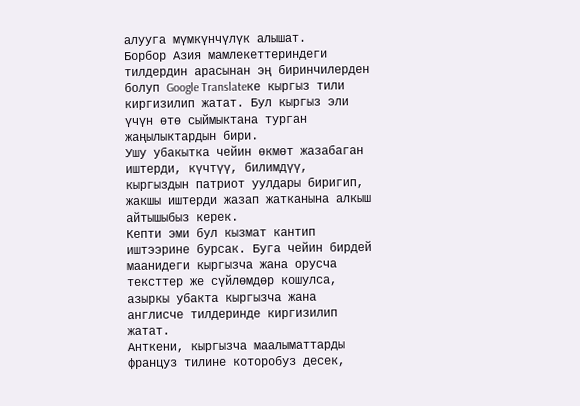алууга мүмкүнчүлүк алышат.
Борбор Азия мамлекеттериндеги тилдердин арасынан эң биринчилерден болуп Google Translateке кыргыз тили киргизилип жатат. Бул кыргыз эли үчүн өтө сыймыктана турган жаңылыктардын бири.
Ушу убакытка чейин өкмөт жазабаган иштерди, күчтүү, билимдүү, кыргыздын патриот уулдары биригип, жакшы иштерди жазап жатканына алкыш айтышыбыз керек.
Кепти эми бул кызмат кантип иштээрине бурсак. Буга чейин бирдей маанидеги кыргызча жана орусча тексттер же сүйлөмдөр кошулса, азыркы убакта кыргызча жана англисче тилдеринде киргизилип жатат.
Анткени, кыргызча маалыматтарды француз тилине которобуз десек,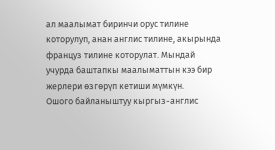ал маалымат биринчи орус тилине которулуп, анан англис тилине, акырында француз тилине которулат. Мындай учурда баштапкы маалыматтын кээ бир жерлери өзгөрүп кетиши мүмкүн.
Ошого байланыштуу кыргыз-англис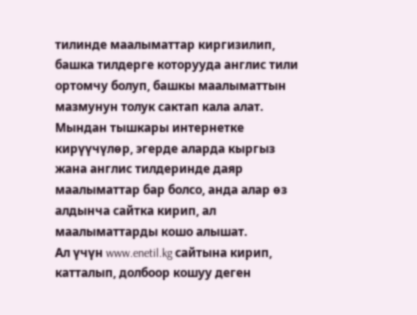тилинде маалыматтар киргизилип, башка тилдерге которууда англис тили ортомчу болуп, башкы маалыматтын мазмунун толук сактап кала алат.
Мындан тышкары интернетке кирүүчүлөр, эгерде аларда кыргыз жана англис тилдеринде даяр маалыматтар бар болсо, анда алар өз алдынча сайтка кирип, ал маалыматтарды кошо алышат.
Ал үчүн www.enetil.kg сайтына кирип, катталып, долбоор кошуу деген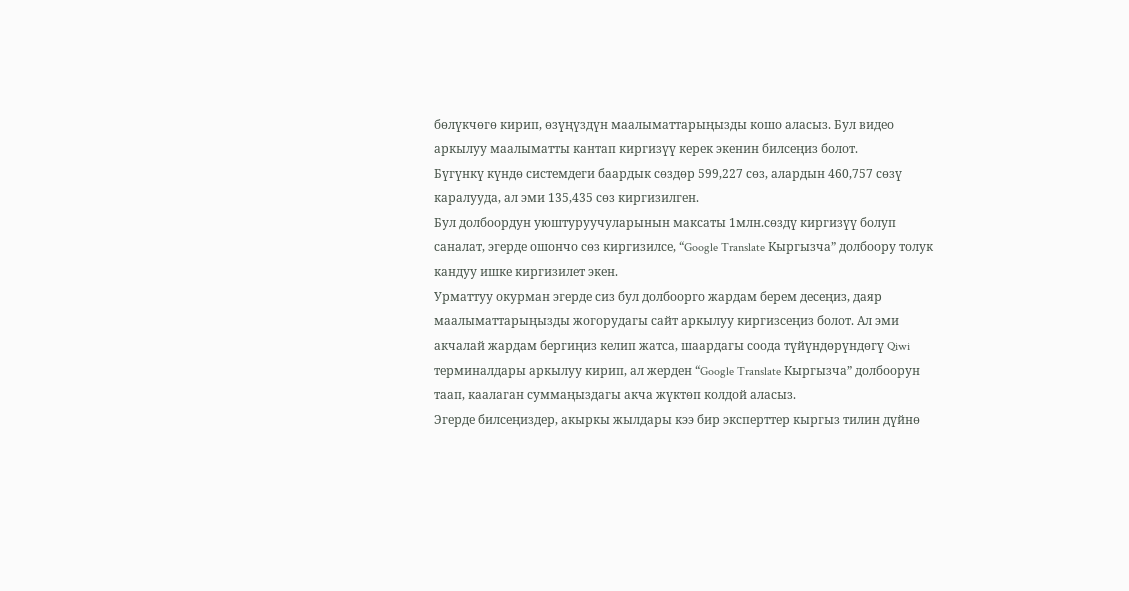бөлүкчөгө кирип, өзүңүздүн маалыматтарыңызды кошо аласыз. Бул видео аркылуу маалыматты кантап киргизүү керек экенин билсеңиз болот.
Бүгүнкү күндө системдеги баардык сөздөр 599,227 сөз, алардын 460,757 сөзү каралууда, ал эми 135,435 сөз киргизилген.
Бул долбоордун уюштуруучуларынын максаты 1млн.сөздү киргизүү болуп саналат, эгерде ошончо сөз киргизилсе, “Google Translate Кыргызча” долбоору толук кандуу ишке киргизилет экен.
Урматтуу окурман эгерде сиз бул долбоорго жардам берем десеңиз, даяр маалыматтарыңызды жогорудагы сайт аркылуу киргизсеңиз болот. Ал эми акчалай жардам бергиңиз келип жатса, шаардагы соода түйүндөрүндөгү Qiwi терминалдары аркылуу кирип, ал жерден “Google Translate Кыргызча” долбоорун таап, каалаган суммаңыздагы акча жүктөп колдой аласыз.
Эгерде билсеңиздер, акыркы жылдары кээ бир эксперттер кыргыз тилин дүйнө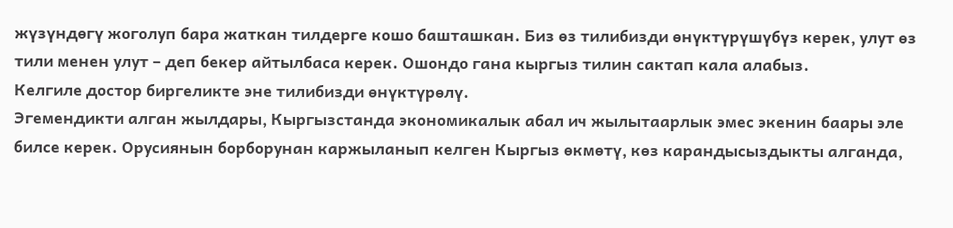жүзүндөгү жоголуп бара жаткан тилдерге кошо башташкан. Биз өз тилибизди өнүктүрүшүбүз керек, улут өз тили менен улут – деп бекер айтылбаса керек. Ошондо гана кыргыз тилин сактап кала алабыз.
Келгиле достор биргеликте эне тилибизди өнүктүрөлү.
Эгемендикти алган жылдары, Кыргызстанда экономикалык абал ич жылытаарлык эмес экенин баары эле билсе керек. Орусиянын борборунан каржыланып келген Кыргыз өкмөтү, көз карандысыздыкты алганда,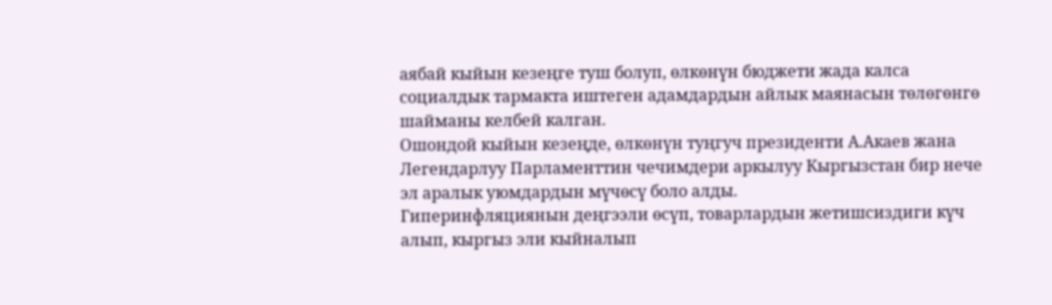аябай кыйын кезеңге туш болуп, өлкөнүн бюджети жада калса социалдык тармакта иштеген адамдардын айлык маянасын төлөгөнгө шайманы келбей калган.
Ошондой кыйын кезеңде, өлкөнүн туңгуч президенти А.Акаев жана Легендарлуу Парламенттин чечимдери аркылуу Кыргызстан бир нече эл аралык уюмдардын мүчөсү боло алды.
Гиперинфляциянын деңгээли өсүп, товарлардын жетишсиздиги күч алып, кыргыз эли кыйналып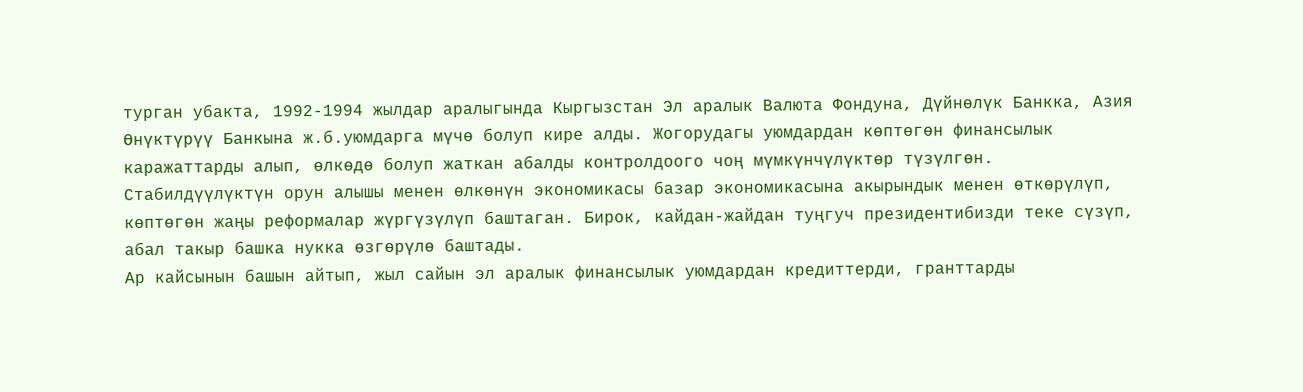турган убакта, 1992-1994 жылдар аралыгында Кыргызстан Эл аралык Валюта Фондуна, Дүйнөлүк Банкка, Азия Өнүктүрүү Банкына ж.б.уюмдарга мүчө болуп кире алды. Жогорудагы уюмдардан көптөгөн финансылык каражаттарды алып, өлкөдө болуп жаткан абалды контролдоого чоң мүмкүнчүлүктөр түзүлгөн.
Стабилдүүлүктүн орун алышы менен өлкөнүн экономикасы базар экономикасына акырындык менен өткөрүлүп, көптөгөн жаңы реформалар жүргүзүлүп баштаган. Бирок, кайдан-жайдан туңгуч президентибизди теке сүзүп, абал такыр башка нукка өзгөрүлө баштады.
Ар кайсынын башын айтып, жыл сайын эл аралык финансылык уюмдардан кредиттерди, гранттарды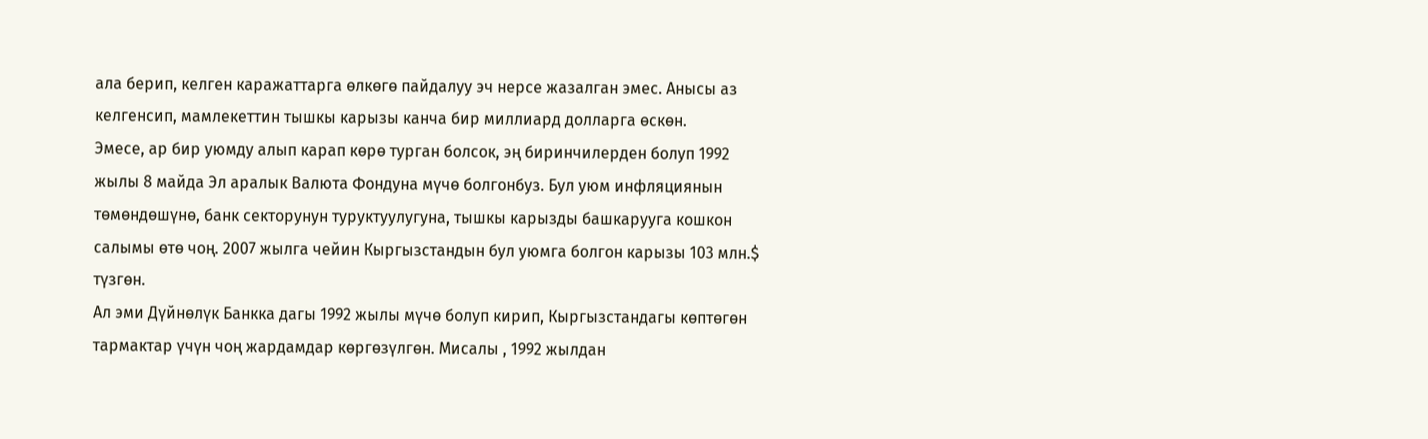ала берип, келген каражаттарга өлкөгө пайдалуу эч нерсе жазалган эмес. Анысы аз келгенсип, мамлекеттин тышкы карызы канча бир миллиард долларга өскөн.
Эмесе, ар бир уюмду алып карап көрө турган болсок, эң биринчилерден болуп 1992 жылы 8 майда Эл аралык Валюта Фондуна мүчө болгонбуз. Бул уюм инфляциянын төмөндөшүнө, банк секторунун туруктуулугуна, тышкы карызды башкарууга кошкон салымы өтө чоң. 2007 жылга чейин Кыргызстандын бул уюмга болгон карызы 103 млн.$ түзгөн.
Ал эми Дүйнөлүк Банкка дагы 1992 жылы мүчө болуп кирип, Кыргызстандагы көптөгөн тармактар үчүн чоң жардамдар көргөзүлгөн. Мисалы , 1992 жылдан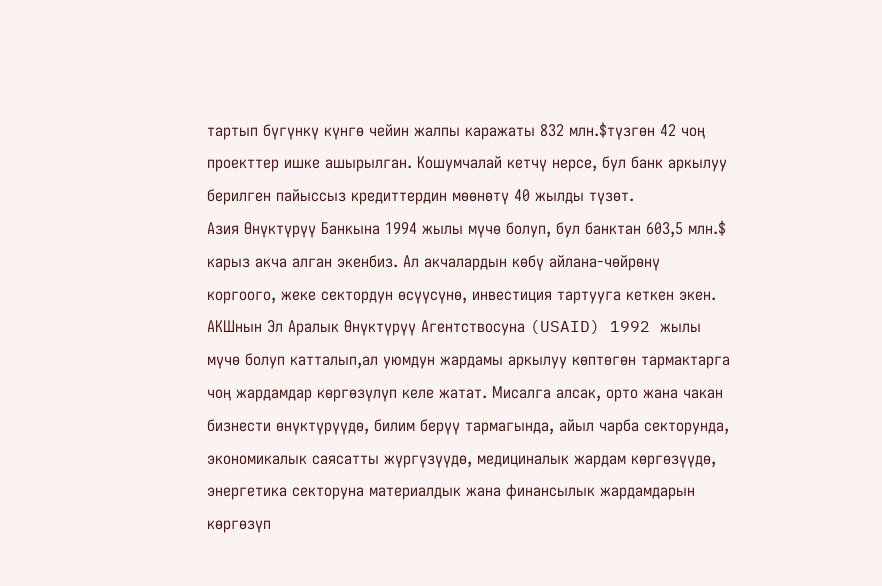тартып бүгүнкү күнгө чейин жалпы каражаты 832 млн.$түзгөн 42 чоң проекттер ишке ашырылган. Кошумчалай кетчү нерсе, бул банк аркылуу берилген пайыссыз кредиттердин мөөнөтү 40 жылды түзөт.
Азия Өнүктүрүү Банкына 1994 жылы мүчө болуп, бул банктан 603,5 млн.$ карыз акча алган экенбиз. Ал акчалардын көбү айлана-чөйрөнү коргоого, жеке сектордун өсүүсүнө, инвестиция тартууга кеткен экен.
АКШнын Эл Аралык Өнүктүрүү Агентствосуна (USAID) 1992 жылы мүчө болуп катталып,ал уюмдун жардамы аркылуу көптөгөн тармактарга чоң жардамдар көргөзүлүп келе жатат. Мисалга алсак, орто жана чакан бизнести өнүктүрүүдө, билим берүү тармагында, айыл чарба секторунда, экономикалык саясатты жүргүзүүдө, медициналык жардам көргөзүүдө, энергетика секторуна материалдык жана финансылык жардамдарын көргөзүп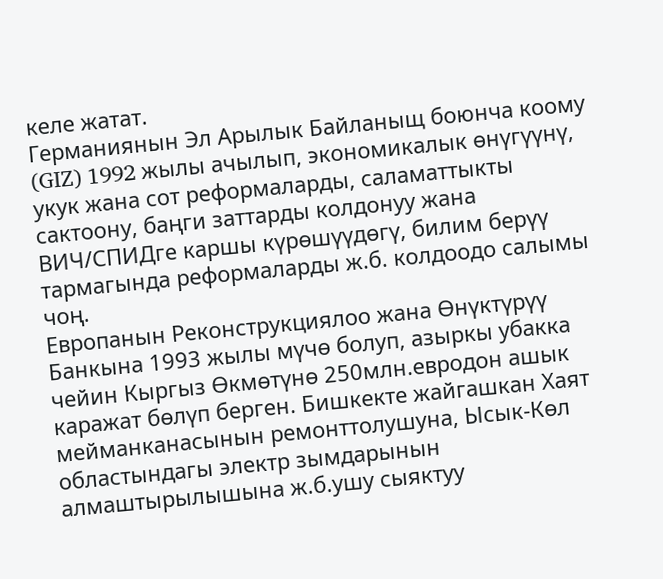келе жатат.
Германиянын Эл Арылык Байланыщ боюнча коому (GIZ) 1992 жылы ачылып, экономикалык өнүгүүнү, укук жана сот реформаларды, саламаттыкты сактоону, баңги заттарды колдонуу жана ВИЧ/СПИДге каршы күрөшүүдөгү, билим берүү тармагында реформаларды ж.б. колдоодо салымы чоң.
Европанын Реконструкциялоо жана Өнүктүрүү Банкына 1993 жылы мүчө болуп, азыркы убакка чейин Кыргыз Өкмөтүнө 250млн.евродон ашык каражат бөлүп берген. Бишкекте жайгашкан Хаят мейманканасынын ремонттолушуна, Ысык-Көл областындагы электр зымдарынын алмаштырылышына ж.б.ушу сыяктуу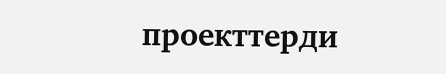проекттерди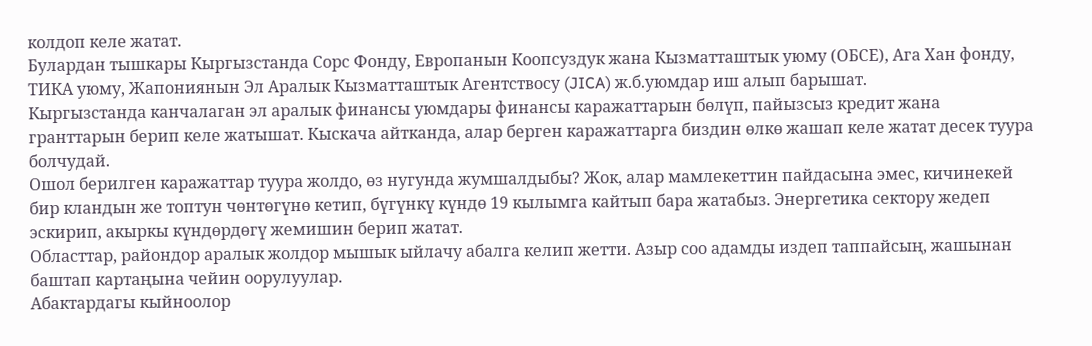колдоп келе жатат.
Булардан тышкары Кыргызстанда Сорс Фонду, Европанын Коопсуздук жана Кызматташтык уюму (ОБСЕ), Ага Хан фонду, ТИКА уюму, Жапониянын Эл Аралык Кызматташтык Агентствосу (JICA) ж.б.уюмдар иш алып барышат.
Кыргызстанда канчалаган эл аралык финансы уюмдары финансы каражаттарын бөлүп, пайызсыз кредит жана гранттарын берип келе жатышат. Кыскача айтканда, алар берген каражаттарга биздин өлкө жашап келе жатат десек туура болчудай.
Ошол берилген каражаттар туура жолдо, өз нугунда жумшалдыбы? Жок, алар мамлекеттин пайдасына эмес, кичинекей бир кландын же топтун чөнтөгүнө кетип, бүгүнкү күндө 19 кылымга кайтып бара жатабыз. Энергетика сектору жедеп эскирип, акыркы күндөрдөгү жемишин берип жатат.
Областтар, райондор аралык жолдор мышык ыйлачу абалга келип жетти. Азыр соо адамды издеп таппайсың, жашынан баштап картаңына чейин оорулуулар.
Абактардагы кыйноолор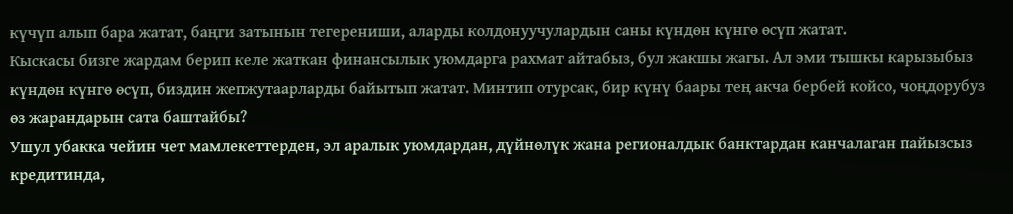күчүп алып бара жатат, баңги затынын тегерениши, аларды колдонуучулардын саны күндөн күнгө өсүп жатат.
Кыскасы бизге жардам берип келе жаткан финансылык уюмдарга рахмат айтабыз, бул жакшы жагы. Ал эми тышкы карызыбыз күндөн күнгө өсүп, биздин жепжутаарларды байытып жатат. Минтип отурсак, бир күнү баары тең акча бербей койсо, чоңдорубуз өз жарандарын сата баштайбы?
Ушул убакка чейин чет мамлекеттерден, эл аралык уюмдардан, дүйнөлүк жана регионалдык банктардан канчалаган пайызсыз кредитинда,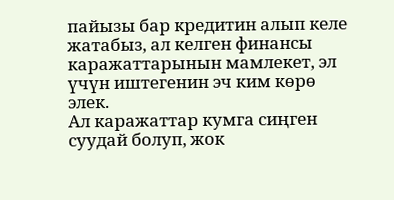пайызы бар кредитин алып келе жатабыз, ал келген финансы каражаттарынын мамлекет, эл үчүн иштегенин эч ким көрө элек.
Ал каражаттар кумга сиңген суудай болуп, жок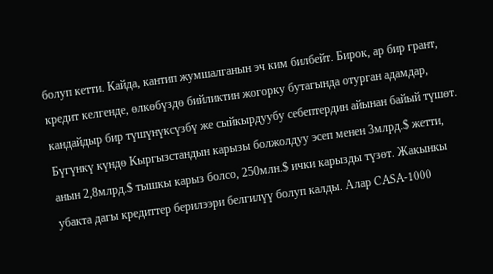болуп кетти. Кайда, кантип жумшалганын эч ким билбейт. Бирок, ар бир грант, кредит келгенде, өлкөбүздө бийликтин жогорку бутагында отурган адамдар, кандайдыр бир түшүнүксүзбү же сыйкырдуубу себептердин айынан байый түшөт.
Бүгүнкү күндө Кыргызстандын карызы болжолдуу эсеп менен 3млрд.$ жетти, анын 2,8млрд.$ тышкы карыз болсо, 250млн.$ ички карызды түзөт. Жакынкы убакта дагы кредиттер берилээри белгилүү болуп калды. Алар CASA-1000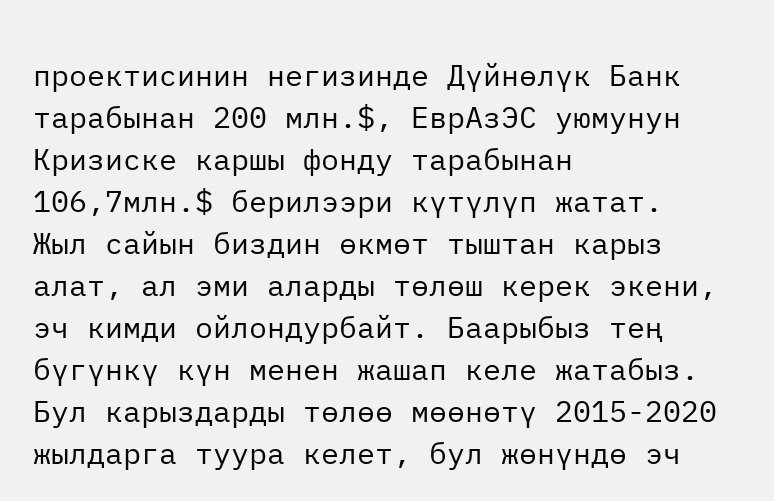проектисинин негизинде Дүйнөлүк Банк тарабынан 200 млн.$, ЕврАзЭС уюмунун Кризиске каршы фонду тарабынан 106,7млн.$ берилээри күтүлүп жатат.
Жыл сайын биздин өкмөт тыштан карыз алат, ал эми аларды төлөш керек экени, эч кимди ойлондурбайт. Баарыбыз тең бүгүнкү күн менен жашап келе жатабыз. Бул карыздарды төлөө мөөнөтү 2015-2020 жылдарга туура келет, бул жөнүндө эч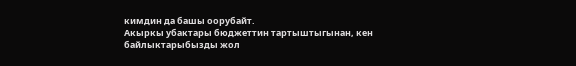кимдин да башы оорубайт.
Акыркы убактары бюджеттин тартыштыгынан, кен байлыктарыбызды жол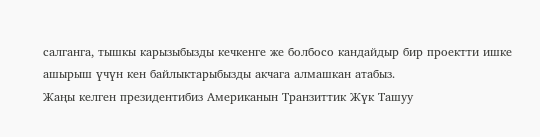салганга, тышкы карызыбызды кечкенге же болбосо кандайдыр бир проектти ишке ашырыш үчүн кен байлыктарыбызды акчага алмашкан атабыз.
Жаңы келген президентибиз Американын Транзиттик Жүк Ташуу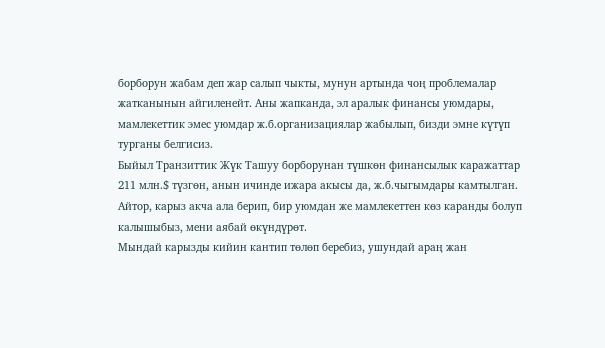борборун жабам деп жар салып чыкты, мунун артында чоң проблемалар жатканынын айгиленейт. Аны жапканда, эл аралык финансы уюмдары, мамлекеттик эмес уюмдар ж.б.организациялар жабылып, бизди эмне күтүп турганы белгисиз.
Быйыл Транзиттик Жүк Ташуу борборунан түшкөн финансылык каражаттар 211 млн.$ түзгөн, анын ичинде ижара акысы да, ж.б.чыгымдары камтылган.
Айтор, карыз акча ала берип, бир уюмдан же мамлекеттен көз каранды болуп калышыбыз, мени аябай өкүндүрөт.
Мындай карызды кийин кантип төлөп беребиз, ушундай араң жан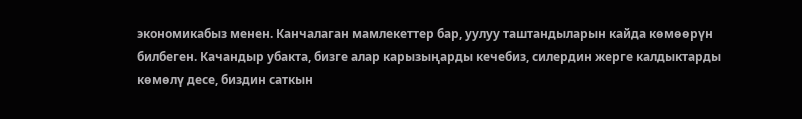экономикабыз менен. Канчалаган мамлекеттер бар, уулуу таштандыларын кайда көмөөрүн билбеген. Качандыр убакта, бизге алар карызыңарды кечебиз, силердин жерге калдыктарды көмөлү десе, биздин саткын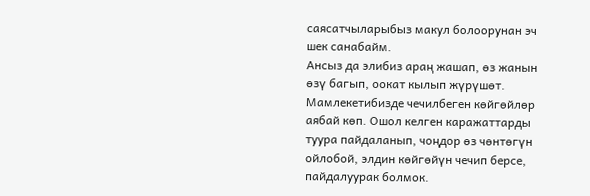саясатчыларыбыз макул болоорунан эч шек санабайм.
Ансыз да элибиз араң жашап, өз жанын өзү багып, оокат кылып жүрүшөт. Мамлекетибизде чечилбеген көйгөйлөр аябай көп. Ошол келген каражаттарды туура пайдаланып, чоңдор өз чөнтөгүн ойлобой, элдин көйгөйүн чечип берсе, пайдалуурак болмок.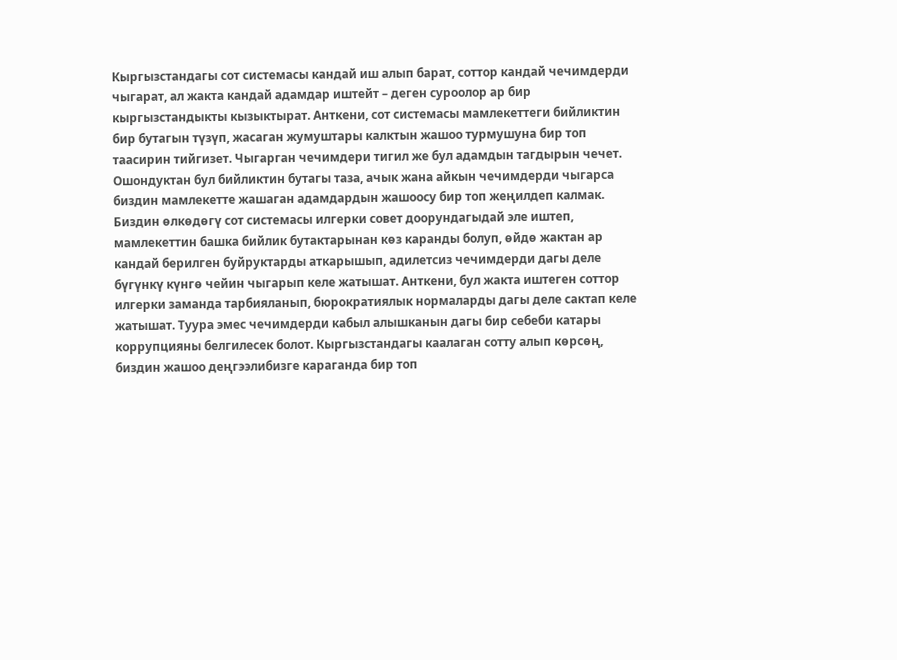Кыргызстандагы сот системасы кандай иш алып барат, соттор кандай чечимдерди чыгарат, ал жакта кандай адамдар иштейт – деген суроолор ар бир кыргызстандыкты кызыктырат. Анткени, сот системасы мамлекеттеги бийликтин бир бутагын түзүп, жасаган жумуштары калктын жашоо турмушуна бир топ таасирин тийгизет. Чыгарган чечимдери тигил же бул адамдын тагдырын чечет. Ошондуктан бул бийликтин бутагы таза, ачык жана айкын чечимдерди чыгарса биздин мамлекетте жашаган адамдардын жашоосу бир топ жеңилдеп калмак.
Биздин өлкөдөгү сот системасы илгерки совет доорундагыдай эле иштеп, мамлекеттин башка бийлик бутактарынан көз каранды болуп, өйдө жактан ар кандай берилген буйруктарды аткарышып, адилетсиз чечимдерди дагы деле бүгүнкү күнгө чейин чыгарып келе жатышат. Анткени, бул жакта иштеген соттор илгерки заманда тарбияланып, бюрократиялык нормаларды дагы деле сактап келе жатышат. Туура эмес чечимдерди кабыл алышканын дагы бир себеби катары коррупцияны белгилесек болот. Кыргызстандагы каалаган сотту алып көрсөң, биздин жашоо деңгээлибизге караганда бир топ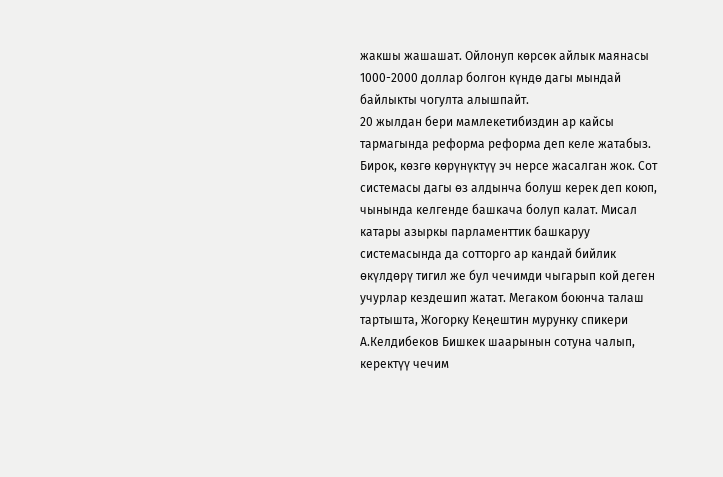жакшы жашашат. Ойлонуп көрсөк айлык маянасы 1000-2000 доллар болгон күндө дагы мындай байлыкты чогулта алышпайт.
20 жылдан бери мамлекетибиздин ар кайсы тармагында реформа реформа деп келе жатабыз. Бирок, көзгө көрүнүктүү эч нерсе жасалган жок. Сот системасы дагы өз алдынча болуш керек деп коюп, чынында келгенде башкача болуп калат. Мисал катары азыркы парламенттик башкаруу системасында да сотторго ар кандай бийлик өкүлдөрү тигил же бул чечимди чыгарып кой деген учурлар кездешип жатат. Мегаком боюнча талаш тартышта, Жогорку Кеңештин мурунку спикери А.Келдибеков Бишкек шаарынын сотуна чалып, керектүү чечим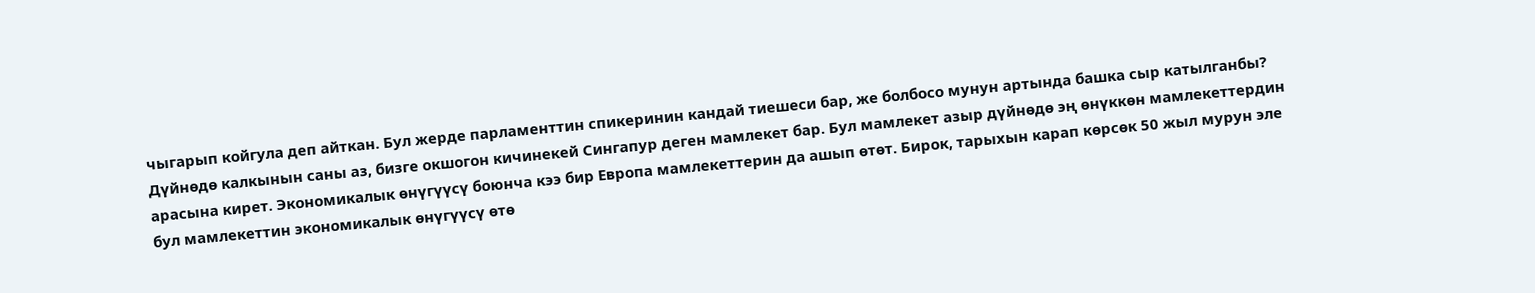чыгарып койгула деп айткан. Бул жерде парламенттин спикеринин кандай тиешеси бар, же болбосо мунун артында башка сыр катылганбы?
Дүйнөдө калкынын саны аз, бизге окшогон кичинекей Сингапур деген мамлекет бар. Бул мамлекет азыр дүйнөдө эң өнүккөн мамлекеттердин арасына кирет. Экономикалык өнүгүүсү боюнча кээ бир Европа мамлекеттерин да ашып өтөт. Бирок, тарыхын карап көрсөк 50 жыл мурун эле бул мамлекеттин экономикалык өнүгүүсү өтө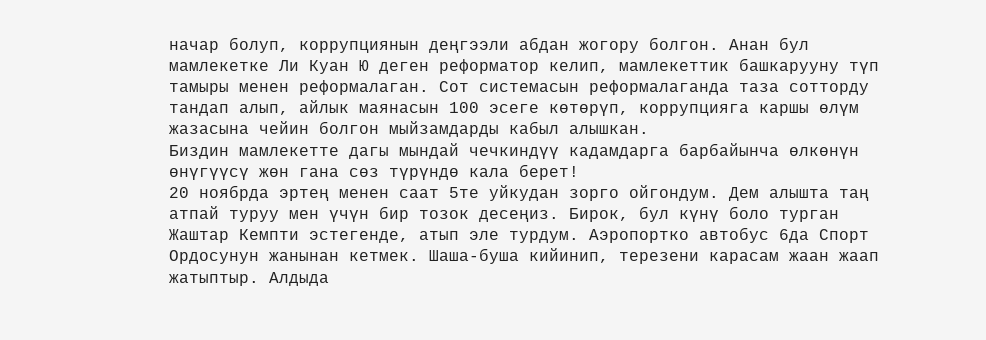начар болуп, коррупциянын деңгээли абдан жогору болгон. Анан бул мамлекетке Ли Куан Ю деген реформатор келип, мамлекеттик башкарууну түп тамыры менен реформалаган. Сот системасын реформалаганда таза сотторду тандап алып, айлык маянасын 100 эсеге көтөрүп, коррупцияга каршы өлүм жазасына чейин болгон мыйзамдарды кабыл алышкан.
Биздин мамлекетте дагы мындай чечкиндүү кадамдарга барбайынча өлкөнүн өнүгүүсү жөн гана сөз түрүндө кала берет!
20 ноябрда эртең менен саат 5те уйкудан зорго ойгондум. Дем алышта таң атпай туруу мен үчүн бир тозок десеңиз. Бирок, бул күнү боло турган Жаштар Кемпти эстегенде, атып эле турдум. Аэропортко автобус 6да Спорт Ордосунун жанынан кетмек. Шаша-буша кийинип, терезени карасам жаан жаап жатыптыр. Алдыда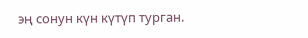эң сонун күн күтүп турган.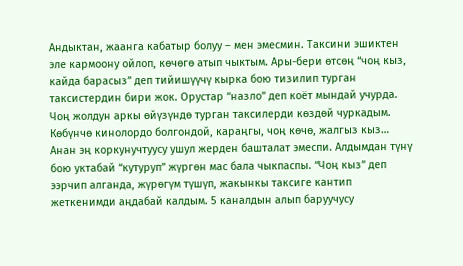Андыктан, жаанга кабатыр болуу – мен эмесмин. Таксини эшиктен эле кармоону ойлоп, көчөгө атып чыктым. Ары-бери өтсөң “чоң кыз, кайда барасыз” деп тийишүүчү кырка бою тизилип турган таксистердин бири жок. Орустар “назло” деп коёт мындай учурда. Чоң жолдун аркы өйүзүндө турган таксилерди көздөй чуркадым. Көбүнчө кинолордо болгондой, караңгы, чоң көчө, жалгыз кыз… Анан эң коркунучтуусу ушул жерден башталат эмеспи. Алдымдан түнү бою уктабай “кутуруп” жүргөн мас бала чыкпаспы. “Чоң кыз” деп ээрчип алганда, жүрөгүм түшүп, жакынкы таксиге кантип жеткенимди аңдабай калдым. 5 каналдын алып баруучусу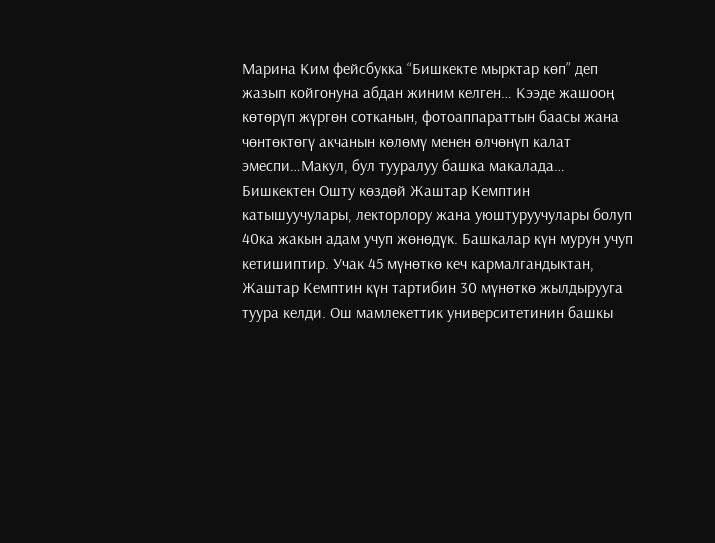Марина Ким фейсбукка “Бишкекте мырктар көп” деп жазып койгонуна абдан жиним келген… Кээде жашооң көтөрүп жүргөн сотканын, фотоаппараттын баасы жана чөнтөктөгү акчанын көлөмү менен өлчөнүп калат эмеспи…Макул, бул тууралуу башка макалада…
Бишкектен Ошту көздөй Жаштар Кемптин катышуучулары, лекторлору жана уюштуруучулары болуп 40ка жакын адам учуп жөнөдүк. Башкалар күн мурун учуп кетишиптир. Учак 45 мүнөткө кеч кармалгандыктан, Жаштар Кемптин күн тартибин 30 мүнөткө жылдырууга туура келди. Ош мамлекеттик университетинин башкы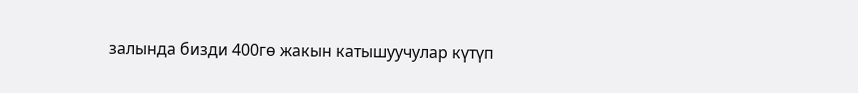залында бизди 400гө жакын катышуучулар күтүп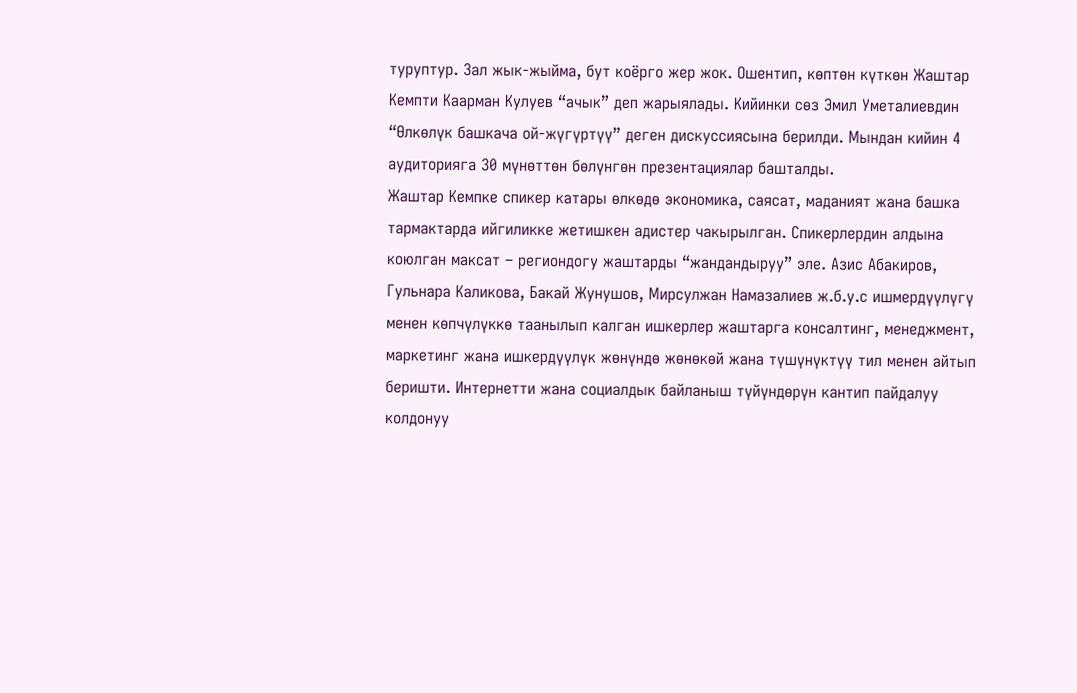туруптур. Зал жык-жыйма, бут коёрго жер жок. Ошентип, көптөн күткөн Жаштар Кемпти Каарман Кулуев “ачык” деп жарыялады. Кийинки сөз Эмил Уметалиевдин “Өлкөлүк башкача ой-жүгүртүү” деген дискуссиясына берилди. Мындан кийин 4 аудиторияга 30 мүнөттөн бөлүнгөн презентациялар башталды.
Жаштар Кемпке спикер катары өлкөдө экономика, саясат, маданият жана башка тармактарда ийгиликке жетишкен адистер чакырылган. Спикерлердин алдына коюлган максат – региондогу жаштарды “жандандыруу” эле. Азис Абакиров, Гульнара Каликова, Бакай Жунушов, Мирсулжан Намазалиев ж.б.у.с ишмердүүлүгү менен көпчүлүккө таанылып калган ишкерлер жаштарга консалтинг, менеджмент, маркетинг жана ишкердүүлүк жөнүндө жөнөкөй жана түшүнүктүү тил менен айтып беришти. Интернетти жана социалдык байланыш түйүндөрүн кантип пайдалуу колдонуу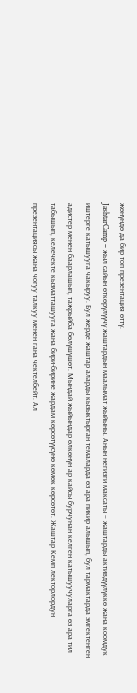жөнүндө да бир топ презентация өттү.
JashtarCamp – жыл сайын өткөрүлүүчү жаштардын маалымат жыйыны. Анын негизги максаты – жаштарды активдүүлүккө жана коомдук иштерге катышууга чакыруу. Бул жерде жаштар аларды кызыктырган темаларда өз ара пикир алышып, бул тармактарда эмгектенген адистер менен баарлашып, тажрыйба бөлүшүшөт. Мындай жыйындар өлкөнүн ар кайсы бурчунан келген катышуучуларга өз ара тил табышып, келечекте кызматташууга жана бири-бирине жардам көрсөтүүсүнө көмөк көрсөтөт. Жаштар Кемп лекторлордун презентациясы жана чогуу талкуу менен гана чектелбейт. Ал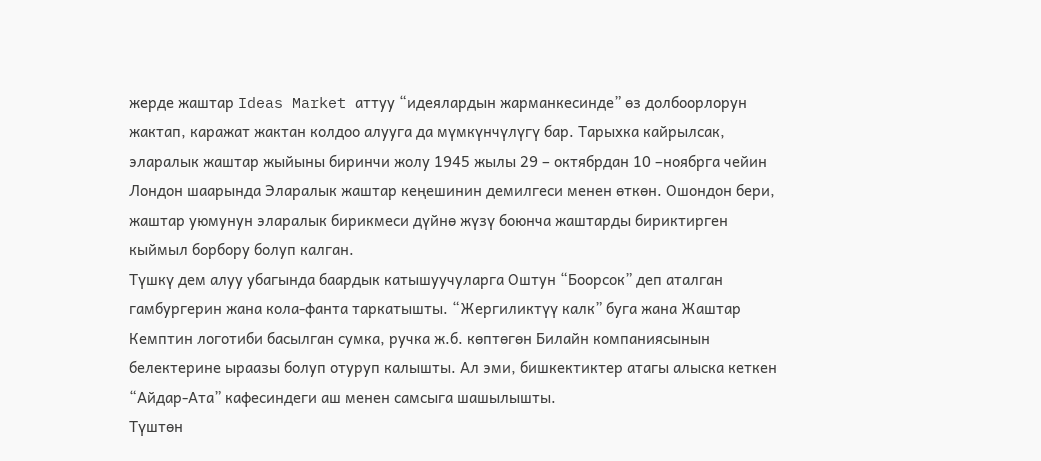жерде жаштар Ideas Market аттуу “идеялардын жарманкесинде” өз долбоорлорун жактап, каражат жактан колдоо алууга да мүмкүнчүлүгү бар. Тарыхка кайрылсак, эларалык жаштар жыйыны биринчи жолу 1945 жылы 29 – октябрдан 10 –ноябрга чейин Лондон шаарында Эларалык жаштар кеңешинин демилгеси менен өткөн. Ошондон бери, жаштар уюмунун эларалык бирикмеси дүйнө жүзү боюнча жаштарды бириктирген кыймыл борбору болуп калган.
Түшкү дем алуу убагында баардык катышуучуларга Оштун “Боорсок” деп аталган гамбургерин жана кола-фанта таркатышты. “Жергиликтүү калк” буга жана Жаштар Кемптин логотиби басылган сумка, ручка ж.б. көптөгөн Билайн компаниясынын белектерине ыраазы болуп отуруп калышты. Ал эми, бишкектиктер атагы алыска кеткен “Айдар-Ата” кафесиндеги аш менен самсыга шашылышты.
Түштөн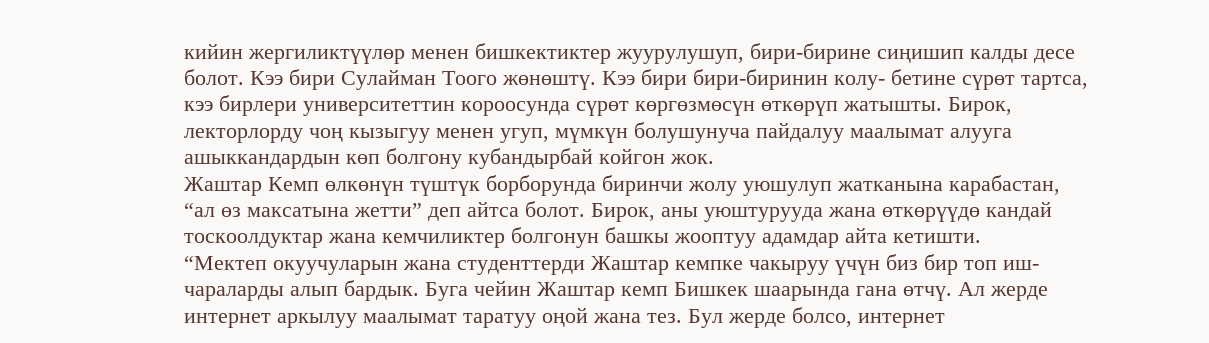кийин жергиликтүүлөр менен бишкектиктер жуурулушуп, бири-бирине сиңишип калды десе болот. Кээ бири Сулайман Тоого жөнөштү. Кээ бири бири-биринин колу- бетине сүрөт тартса, кээ бирлери университеттин короосунда сүрөт көргөзмөсүн өткөрүп жатышты. Бирок, лекторлорду чоң кызыгуу менен угуп, мүмкүн болушунуча пайдалуу маалымат алууга ашыккандардын көп болгону кубандырбай койгон жок.
Жаштар Кемп өлкөнүн түштүк борборунда биринчи жолу уюшулуп жатканына карабастан, “ал өз максатына жетти” деп айтса болот. Бирок, аны уюштурууда жана өткөрүүдө кандай тоскоолдуктар жана кемчиликтер болгонун башкы жооптуу адамдар айта кетишти.
“Мектеп окуучуларын жана студенттерди Жаштар кемпке чакыруу үчүн биз бир топ иш-чараларды алып бардык. Буга чейин Жаштар кемп Бишкек шаарында гана өтчү. Ал жерде интернет аркылуу маалымат таратуу оңой жана тез. Бул жерде болсо, интернет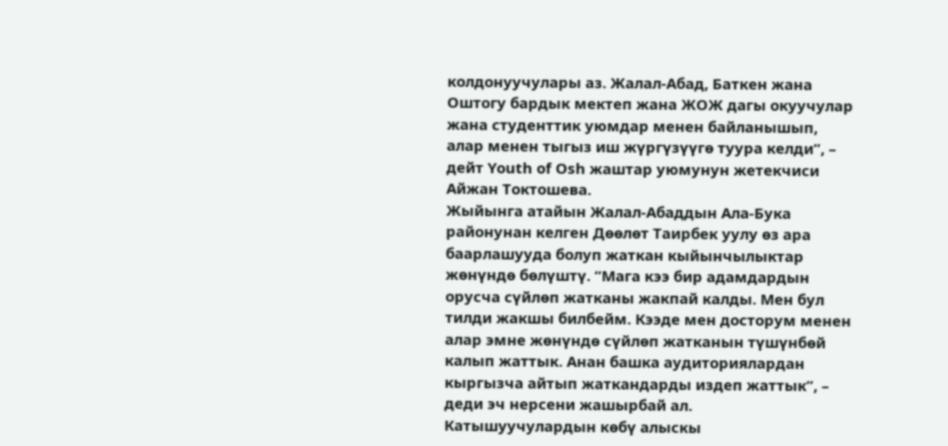колдонуучулары аз. Жалал-Абад, Баткен жана Оштогу бардык мектеп жана ЖОЖ дагы окуучулар жана студенттик уюмдар менен байланышып, алар менен тыгыз иш жүргүзүүгө туура келди”, – дейт Youth of Osh жаштар уюмунун жетекчиси Айжан Токтошева.
Жыйынга атайын Жалал-Абаддын Ала-Бука районунан келген Дөөлөт Таирбек уулу өз ара баарлашууда болуп жаткан кыйынчылыктар жөнүндө бөлүштү. “Мага кээ бир адамдардын орусча сүйлөп жатканы жакпай калды. Мен бул тилди жакшы билбейм. Кээде мен досторум менен алар эмне жөнүндө сүйлөп жатканын түшүнбөй калып жаттык. Анан башка аудиториялардан кыргызча айтып жаткандарды издеп жаттык”, – деди эч нерсени жашырбай ал.
Катышуучулардын көбү алыскы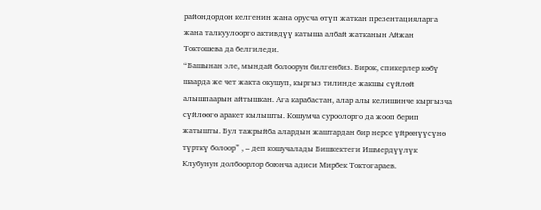райондордон келгенин жана орусча өтүп жаткан презентацияларга жана талкуулоорго активдүү катыша албай жатканын Айжан Токтошева да белгиледи.
“Башынан эле, мындай болоорун билгенбиз. Бирок, спикерлер көбү шаарда же чет жакта окушуп, кыргыз тилинде жакшы сүйлөй алышпаарын айтышкан. Ага карабастан, алар алы келишинче кыргызча сүйлөөгө аракет кылышты. Кошумча суроолорго да жооп берип жатышты. Бул тажрыйба алардын жаштардан бир нерсе үйрөнүүсүнө түрткү болоор” , – деп кошучалады Бишкектеги Ишмердүүлүк Клубунун долбоорлор боюнча адиси Мирбек Токтогараев.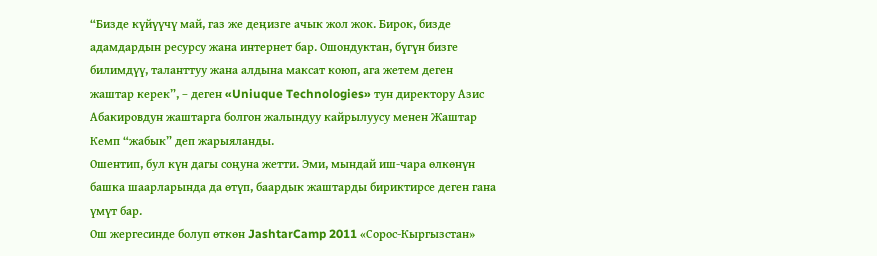“Бизде күйүүчү май, газ же деңизге ачык жол жок. Бирок, бизде адамдардын ресурсу жана интернет бар. Ошондуктан, бүгүн бизге билимдүү, таланттуу жана алдына максат коюп, ага жетем деген жаштар керек”, – деген «Uniuque Technologies» тун директору Азис Абакировдун жаштарга болгон жалындуу кайрылуусу менен Жаштар Кемп “жабык” деп жарыяланды.
Ошентип, бул күн дагы соңуна жетти. Эми, мындай иш-чара өлкөнүн башка шаарларында да өтүп, баардык жаштарды бириктирсе деген гана үмүт бар.
Ош жергесинде болуп өткөн JashtarCamp 2011 «Сорос-Кыргызстан»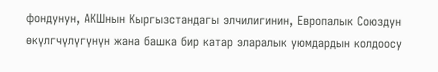фондунун, АКШнын Кыргызстандагы элчилигинин, Европалык Союздун өкүлгчүлүгүнүн жана башка бир катар эларалык уюмдардын колдоосу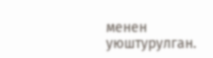менен уюштурулган.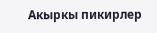Акыркы пикирлер